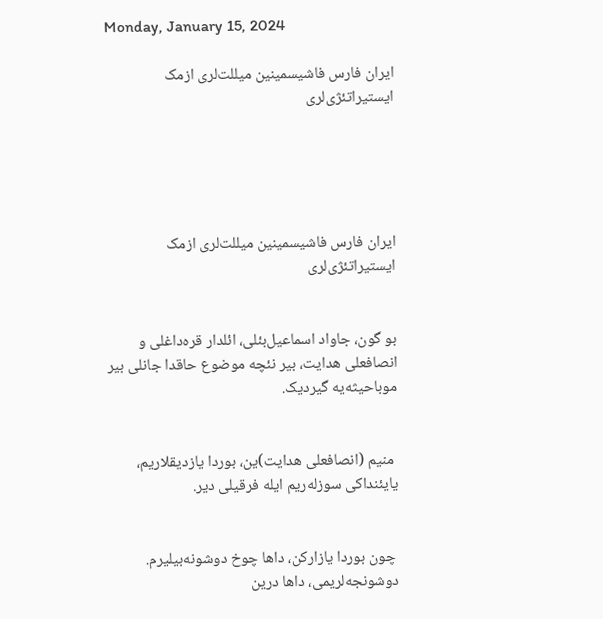Monday, January 15, 2024

ایران فارس فاشیسمینین میللت‌لری‌ ازمک ایستیراتئژی‌لری





ایران فارس فاشیسمینین میللت‌لری‌ ازمک ایستیراتئژی‌لری


بو گون، جاواد اسماعیل‌بئلی، ائلدار قره‌داغلی و انصافعلی هدایت، بیر نئچه موضوع‌ حاقدا جانلی بیر موباحیثه‌یه گیردیک.


 منیم (انصافعلی هدایت)ین، بوردا یازدیقلاریم، یایئنداکی سوزله‌ریم ایله فرقیلی‌ دیر.


 چون بوردا یازارکن، داها چوخ دوشونه‌بیلیرم. دوشونجه‌لریمی، داها درین‌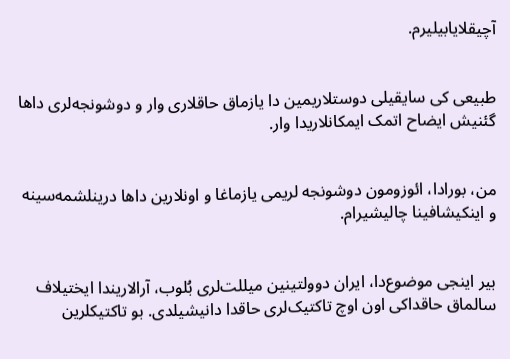آچیقلایابیلیرم.


طبیعی کی سایقیلی دوستلاریمین دا یازماق حاقلاری وار و دوشونجه‌لری داها گئنیش ایضاح اتمک ایمکانلاریدا وار.


من، بورادا، ائوزومون دوشونجه لریمی‌ یازماغا و اونلارین داها درینلشمه‌سینه و اینکیشافینا چالیشیرام.


بیر اینجی موضوع‌دا، ایران دوولتینین‌ میللت‌لری‌ بُلوب، آرالاریندا ایختیلاف سالماق حاقداکی اون اوچ تاکتیک‌لری حاقدا دانیشیلدی. بو تاکتیکلرین‌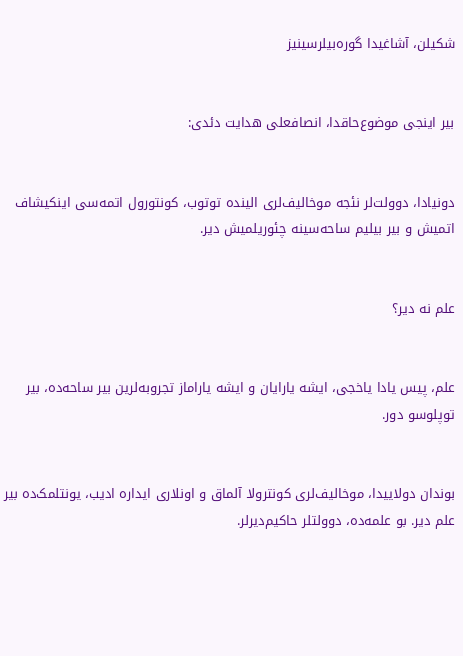شکیلن، آشاغیدا گوره‌بیلرسینیز‌


بیر اینجی موضوع‌‌حاقدا، انصافعلی هدایت دئدی:


دونیادا، دوولت‌لر نئجه موخالیف‌لری‌ الینده توتوب، کونتورول اتمه‌سی اینکیشاف اتمیش و بیر بیلیم ساحه‌سینه چئوریلمیش دیر.


علم نه دیر؟


علم، پیس یادا یاخجی، ایشه یارایان و ایشه یاراماز تجروبه‌لرین بیر ساحه‌ده، بیر توپلوسو دور.


بوندان دولاییدا، موخالیف‌لری کونترولا آلماق و اونلاری ایداره ادیب، یونتلمک‌ده بیر علم دیر. بو علمه‌ده، دوولتلر حاکیم‌دیرلر.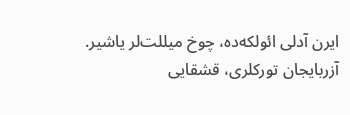ایرن آدلی ائولکه‌ده، چوخ میللت‌لر یاشیر. آزربایجان تورکلری، قشقایی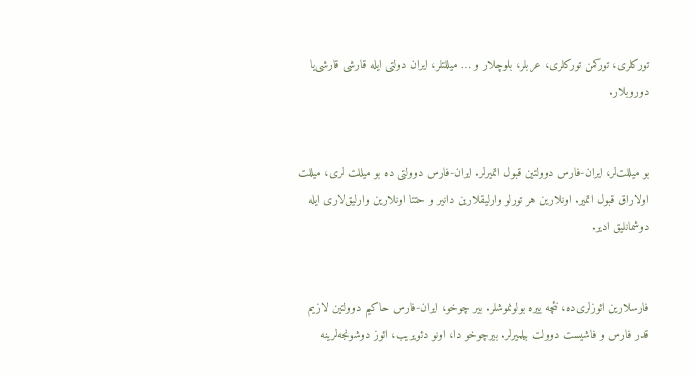تورکلری، تورکمن تورکلری، عربلر، بلوچلار و ‌… میللتلر، ایران دولتی ایله قارشی قارشی‌یا دوروبلار.


بو میللت‌لر، ایران-فارس دوولتین قبول اتمیرلر. ایران-فارس دوولتی ده بو میللت لری، میللت اولاراق قبول اتمیر. اونلارین‌ هر تورلو‌ وارلیقلارین‌ دانیر و حتتا‌ اونلارین وارلیق‌لاری ایله‌ دوشمانلیق ادیر.


فارسلارین‌ ائوزلری‌ده، نئچه ییره بولونموشلر‌. بیر چوخو، ایران-فارس حاکیم دوولتین لازیم قدر فارس و فاشیست دوولت بیلمیرلر. بیرچوخو دا، اونو دئویریب، ائوز دوشونجه‌لرینه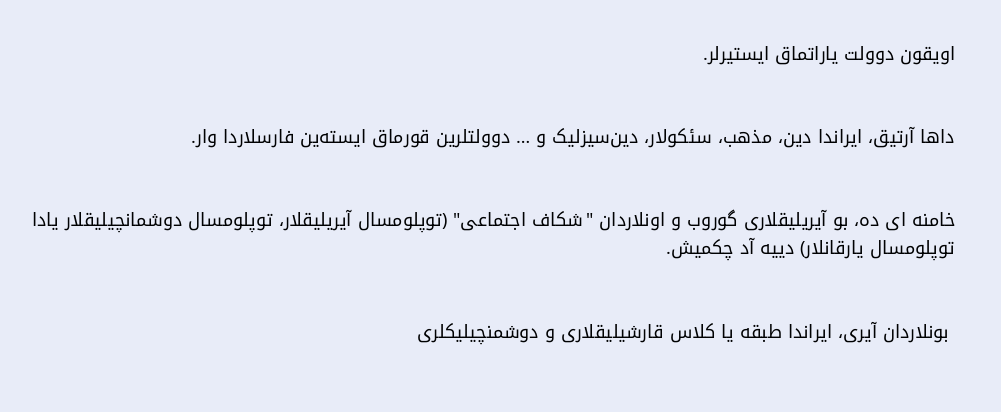اویقون دوولت یاراتماق ایستیرلر.


داها آرتیق، ایراندا دین، مذهب، سئکولار، دین‌سیزلیک و … دوولتلرین قورماق ایسته‌ین فارسلاردا وار.


خامنه ای ده، بو آیریلیقلاری گوروب و اونلاردان "شکاف اجتماعی" (توپلومسال آیریلیقلار، توپلومسال دوشمانچیلیقلار یادا توپلومسال یارقانلار) دییه آد چکمیش.


 بونلاردان آیری، ایراندا طبقه یا کلاس قارشیلیقلاری و دوشمنچیلیکلری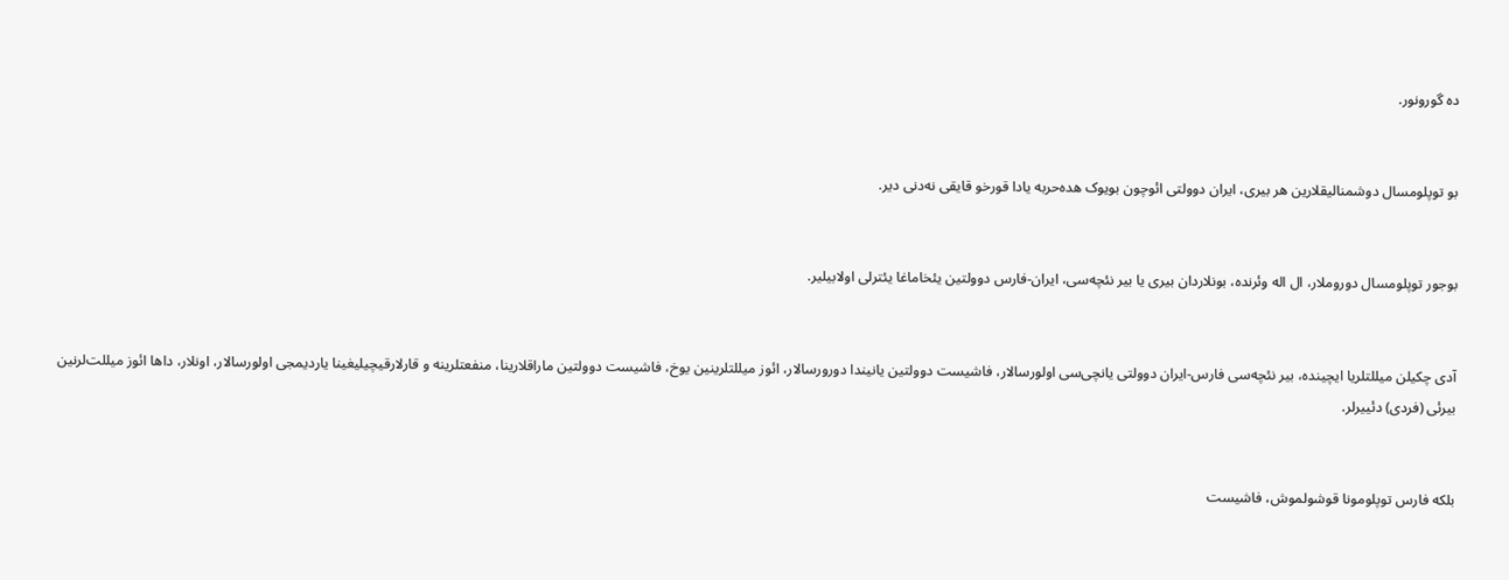ده گورونور.


بو توپلومسال‌ دوشمنالیقلارین هر بیری، ایران دوولتی ائوچون بویوک هده‌حربه یادا قورخو قایقی‌ نه‌دنی دیر.


بوجور توپلومسال دوروملار، ال اله وئرنده، بونلاردان بیری یا بیر نئچه‌سی، ایران-فارس دوولتین یئخاماغا یئترلی اولابیلیر.


آدی چکیلن میللتلریا ایچینده، بیر نئچه‌سی فارس-ایران دوولتی یانچی‌سی اولورسالار، فاشیست دوولتین یانیندا دورورسالار، ائوز میللتلرینین یوخ، فاشیست دوولتین ماراقلارینا، منفعتلرینه و قارلارقیچیلیغینا یاردیمجی اولورسالار، اونلار، داها ائوز میللت‌لرنین بیرئی‌ (فردی) دئییرلر.


بلکه فارس توپلومونا قوشولموش، فاشیست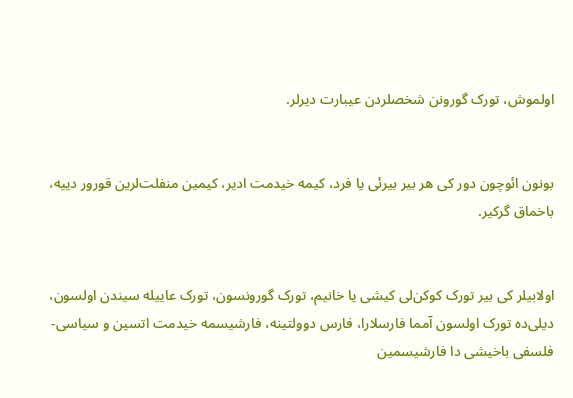اولموش، تورک گورونن شخصلردن عیبارت دیرلر.


بونون ائوچون دور کی هر بیر بیرئی یا فرد، کیمه خیدمت ادیر، کیمین منفلت‌لرین قورور دییه، باخماق گرکیر.


اولابیلر کی بیر تورک کوکن‌لی کیشی یا خانیم، تورک گورونسون، تورک عاییله سیندن اولسون، دیلی‌ده تورک اولسون آمما فارسلارا، فارس دوولتینه، فارشیسمه‌ خیدمت اتسین و سیاسی- فلسفی باخیشی دا فارشیسمین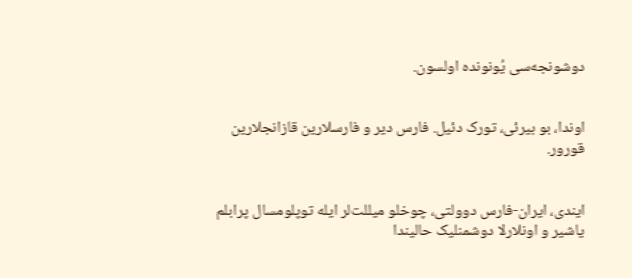دوشونجه‌سی یُونونده اولسون.


اوندا، بو بیرئی، تورک دئیل‌. فارس دیر و فارسلارین قازانجلارین قورور.


ایندی، ایران-فارس دوولتی، چوخلو میللت‌لر ایله توپلومسال پرابلم یاشیر و اونلارلا دوشمنلیک حالیندا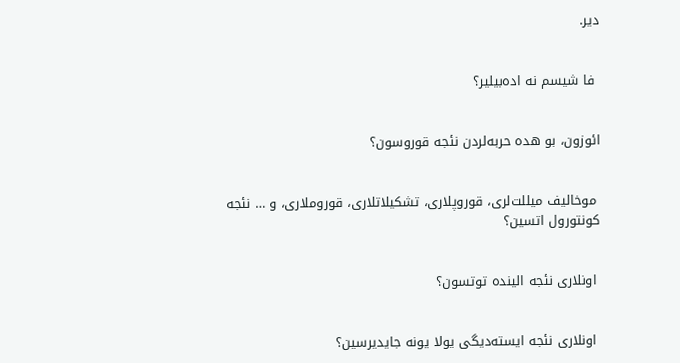دیر.


 فا شیسم نه اده‌بیلیر؟


ائوزون، بو هده‌ حربه‌لردن نئجه قوروسون؟


 موخالیف میللت‌لری، قوروپلاری، تشکیلاتلاری، قوروملاری، و … نئجه‌ کونتورول‌ اتسین؟


 اونلاری نئجه الینده توتسون؟


 اونلاری نئجه ایسته‌دیگی یولا یونه‌ جایدیرسین؟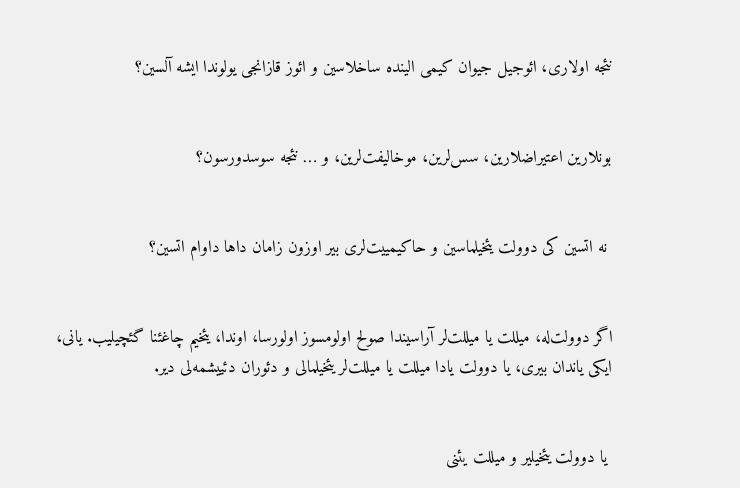نئجه اولاری، ائوجیل جیوان کیمی الینده ساخلاسین و ائوز قازانجی یولوندا ایشه آلسین؟


بونلارین اعتیراضلارین، سس‌لرین، موخالیفت‌لرین، و … نئجه‌ سوسدورسون؟


 نه اتسین کی دوولت یئخیلماسین و حاکیمییت‌لری بیر اوزون زامان داها داوام اتسین؟


اگر دوولت‌له، میللت یا میللت‌لر آراسیندا صولح اولومسوز اولورسا، اوندا، یئخیم چاغئنا گئچیلیب. یانی، ایکی یاندان بیری، یا دوولت یادا میللت یا میللت‌لر یئخیلمالی و دئوران دئییشمه‌لی دیر.


 یا دوولت یئخیلیر و میللت یئنی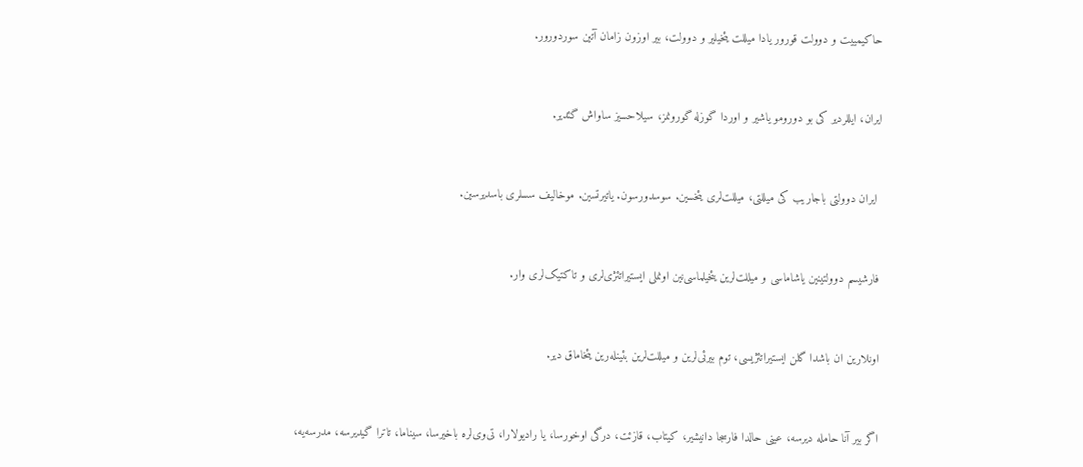حاکیمییت و دوولت قورور یادا میللت یئخیلیر و دوولت، بیر اوزون زامان آتین سوردورور.


ایران، ایللردیر کی بو دورومو یاشیر و اوردا گوزله گورونمز، سیلاحسیز ساواش گئدیر.


 ایران دوولتی باجاریب کی میللتی، میللت‌لری یئخسین. سوسدورسون. یاتیرتسین. موخالیف‌ سسلری باسدیرسین.


فارشیسم‌ دوولتینین یاشاماسی و میللت‌لرین یئخیلماسی‌نین اونملی ایستیراتئژی‌لری و تاکتیک‌لری وار.


اونلارین ان باشدا گلن ایستیراتئژیسی، توم بیرئی‌لرین و میللت‌لرین بئینله‌رین‌ یئخاماق دیر.


اگر بیر آنا حامله دیرسه، عینی حالدا فارسجا دانیشیر، کیتاب، قازئت، درگی اوخورسا، یا رادیولارا، تی‌وی‌لره باخیرسا، سیناما، تاترا‌ گیدیرسه، مدرسه‌یه،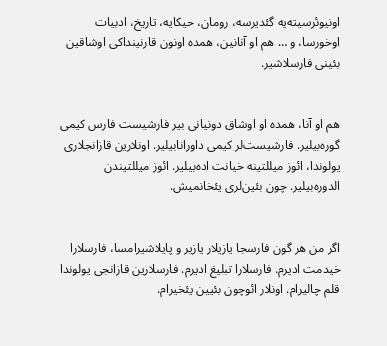اونیوئرسیته‌یه گئدیرسه، رومان، حیکایه، تاریخ، ادبیات اوخورسا، و … هم او آنانین، همده اونون قارنینداکی اوشاقین بئینی‌ فارسلاشیر.


هم او آنا، همده‌ او اوشاق دونیانی بیر فارشیست فارس کیمی گوره‌بیلیر. فارشیست‌لر کیمی داورانابیلیر. اونلارین قازانجلاری‌ یولوندا، ائوز‌ میللتینه‌ خیانت اده‌بیلیر. ائوز میللتیندن الدوره‌بیلیر. چون بئین‌لری‌ یئخانمیش.


اگر من هر گون فارسجا یازیلار یازیر و پایلاشیرامسا، فارسلارا خیدمت ادیرم. فارسلارا تبلیغ ادیرم. فارسلارین قازانجی یولوندا قلم‌ چالیرام. اونلار ائوچون بئیین‌ یئخیرام.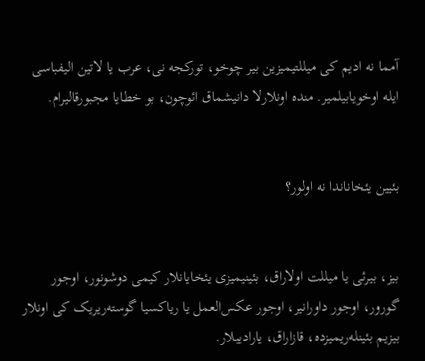آمما نه ادیم کی میللتیمیزین بیر چوخو، تورکجه نی، عرب یا لاتین الیفباسی‌ ایله اوخویابیلمیر. منده اونلارلا دانیشماق ائوچون، بو خطایا‌ مجبورقالیرام.


بئیین یئخاناندا نه اولور؟


بیز، بیرئی یا میللت اولاراق، بئینیمیزی‌ یئخایانلار کیمی دوشونور، اوجور‌ گورور، اوجور داورانیر، اوجور عکس‌العمل یا ریاکسیا گوسته‌ریریک کی اونلار بیزیم‌ بئینله‌ریمیزده، قازاراق، یارادیبلار.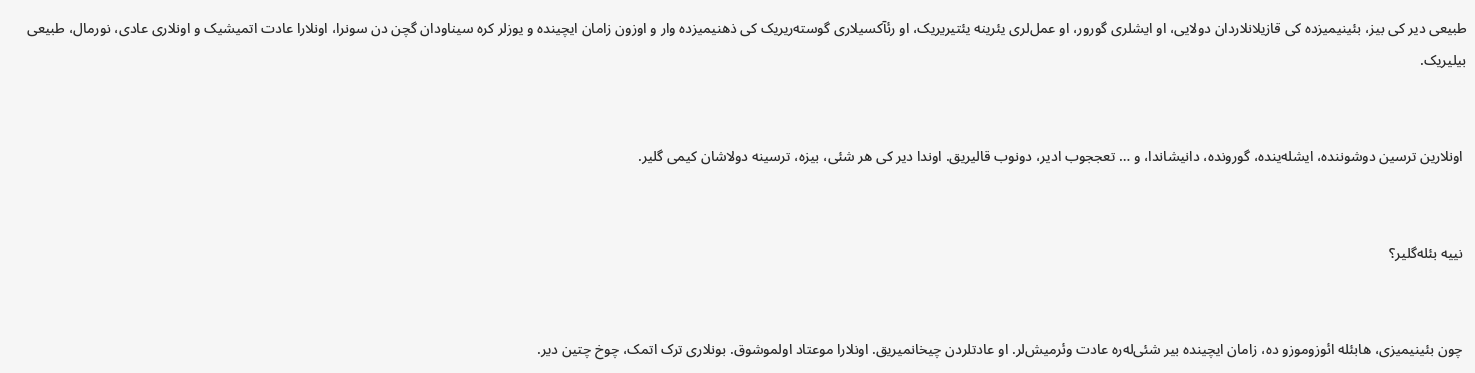طبیعی دیر کی بیز، بئینیمیزده کی قازیلانلاردان دولایی، او ایشلری گورور، او عمل‌لری یئرینه یئتیریریک، او رئآکسیلاری گوسته‌ریریک کی ذهنیمیزده وار و اوزون زامان ایچینده و یوزلر کره سیناودان گچن دن سونرا، اونلارا عادت اتمیشیک و اونلاری عادی، نورمال، طبیعی بیلیریک.


 اونلارین ترسین دوشوننده، ایشله‌ینده، گورونده، دانیشاندا، و … تعججوب‌ ادیر، دونوب قالیریق. اوندا دیر کی هر شئی، بیزه، ترسینه دولاشان‌ کیمی گلیر.


 نییه‌ بئله‌گلیر؟


 چون بئینیمیزی، هابئله ائوزوموزو ده، زامان ایچینده بیر شئی‌له‌ره عادت وئرمیش‌لر. او عادتلردن چیخانمیریق. اونلارا موعتاد‌ اولموشوق. بونلاری‌ ترک اتمک، چوخ چتین دیر.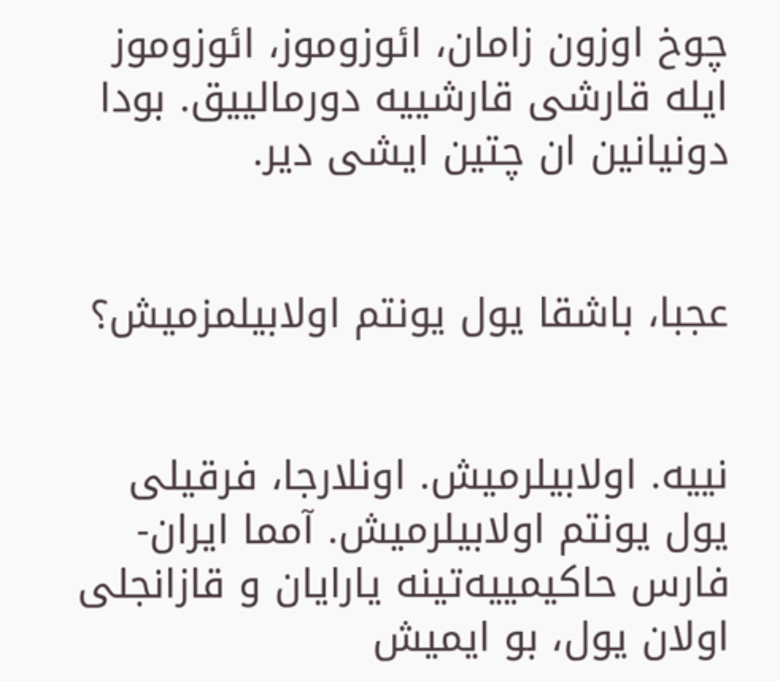چوخ اوزون زامان، ائوزوموز، ائوزوموز ایله قارشی قارشییه‌ دورمالییق. بودا دونیانین ان‌ چتین‌ ایشی دیر.


عجبا، باشقا یول یونتم اولابیلمزمیش؟


نییه. اولابیلرمیش. اونلارجا، فرقیلی یول یونتم اولابیلرمیش. آمما ایران-فارس حاکیمییه‌تینه یارایان و قازانجلی‌ اولان یول، بو ایمیش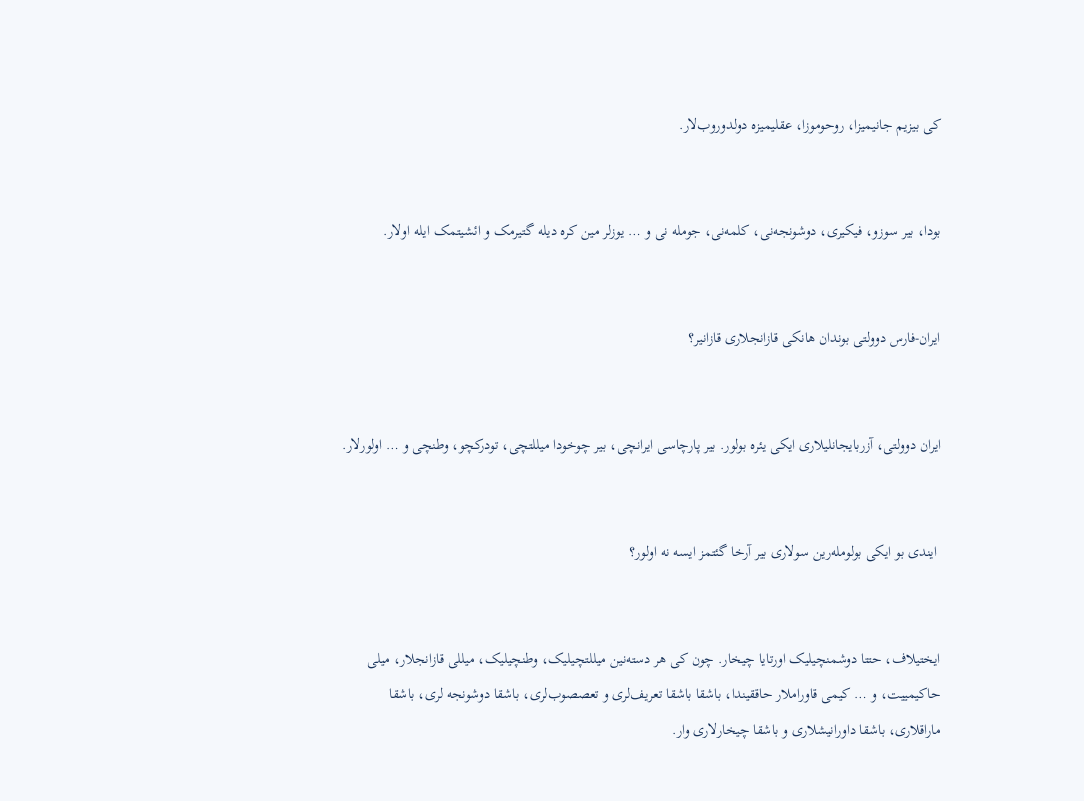کی بیزیم جانیمیزا، روحوموزا، عقلیمیزه دولدوروب‌لار.


بودا، بیر سوزو، فیکیری، دوشونجه‌‌نی، کلمه‌نی، جومله نی و … یوزلر مین کره دیله گتیرمک و ائشیتمک ایله اولار.


ایران-فارس دوولتی بوندان هانکی قازانجلاری قازانیر؟


ایران دوولتی، آزربایجانلیلاری ایکی یئره‌ بولور. بیر پارچاسی ایرانچی، بیر چوخودا میللتچی، تودرکچو، وطنچی و … اولورلار.


 ایندی بو ایکی بولومله‌رین سولاری بیر آرخا گئتمز ایسه نه اولور؟


ایختیلاف، حتتا‌ دوشمنچیلیک اورتایا چیخار. چون کی هر دسته‌نین میللتچیلیک، وطنچیلیک، میللی قازانجلار، میلی حاکیمییت، و … کیمی قاوراملار حاققیندا، باشقا باشقا تعریف‌لری و تعصصوب‌لری، باشقا دوشونجه ‌لری، باشقا ماراقلاری‌، باشقا داورانیشلاری و باشقا چیخارلاری وار.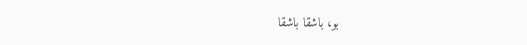بو، باشقا باشقا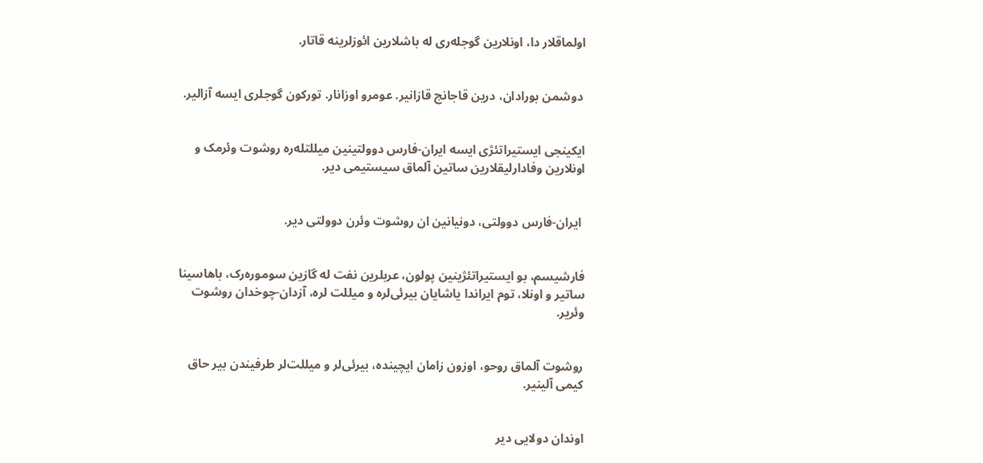اولماقلار دا، اونلارین گوجله‌ری له باشلارین ائوزلرینه قاتار.


 دوشمن بورادان، درین قاجانج قازانیر. عومرو‌ اوزانار. تورکون گوجلری‌ ایسه آزالیر.


ایکینجی ایستیراتئژی ایسه ایران-فارس دوولتینین‌ میللتله‌ره روشوت‌ وئرمک و اونلارین‌ وفادارلیقلارین ساتین‌ آلماق سیستیمی دیر.


 ایران-فارس دوولتی، دونیانین ان روشوت وئرن دوولتی دیر.


فارشیسم، بو ایستیراتئژینین پولون، عربلرین نفت له گازین سوموره‌رک، باهاسینا ساتیر و اونلا، توم ایراندا یاشایان‌ بیرئی‌لره و میللت لره، آزدان-چوخدان‌ روشوت وئریر.


روشوت آلماق روحو، اوزون زامان ایچینده، بیرئی‌لر و میللت‌لر طرفیندن بیر حاق کیمی‌ آلینیر.


اوندان دولایی دیر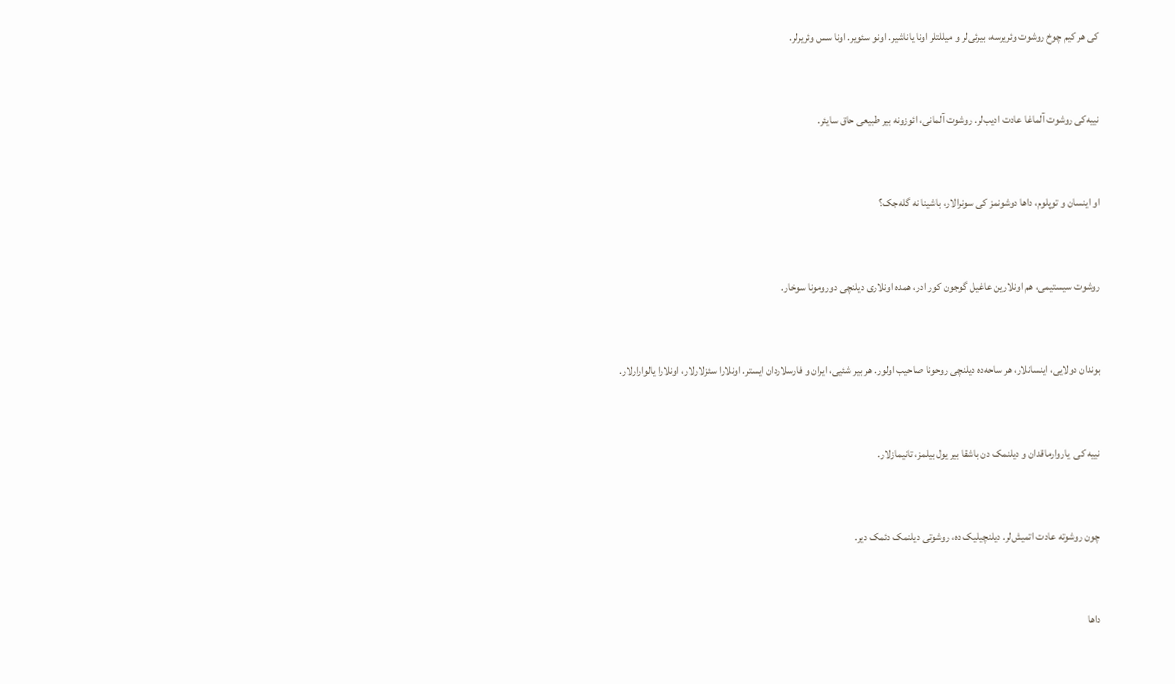کی هر کیم چوخ روشوت وئریرسه، بیرئی‌لر و میللتلر اونا یاناشیر. اونو سئویر. اونا سس وئریرلر‌.


نییه‌کی روشوت آلماغا عادت ادیب‌لر. روشوت آلمانی، ائوزونه بیر طبیعی حاق سایئر.


او اینسان و توپلوم، داها دوشونمز کی سونرالار، باشینا نه‌ گله‌جک؟


روشوت سیستیمی، هم اونلارین عاغیل گوجون کور ادر، همده اونلاری دیلنچی دورومونا سوخار.


بوندان دولایی، اینسانلار، هر ساحه‌ده دیلنچی روحونا صاحیب اولور. هر بیر شئیی، ایران و فارسلاردان ایستر. اونلارا سئزلارلار، اونلارا یالوارارلار.


نییه کی  یاروارماقدان و دیلنمک دن باشقا بیر یول بیلمز، تانیمازلار.


چون روشوته‌ عادت اتمیش‌لر. دیلنچیلیک ده، روشوتی دیلنمک دئمک دیر.


داها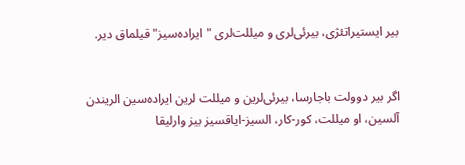بیر ایستیراتئژی، بیرئی‌لری و میللت‌لری "ایراده‌سیز" قیلماق دیر.


اگر بیر دوولت باجارسا، بیرئی‌لرین و میللت لرین ایراده‌سین الریندن آلسین، او میللت، کور-کار، السیز-ایاقسیز‌ بیز وارلیقا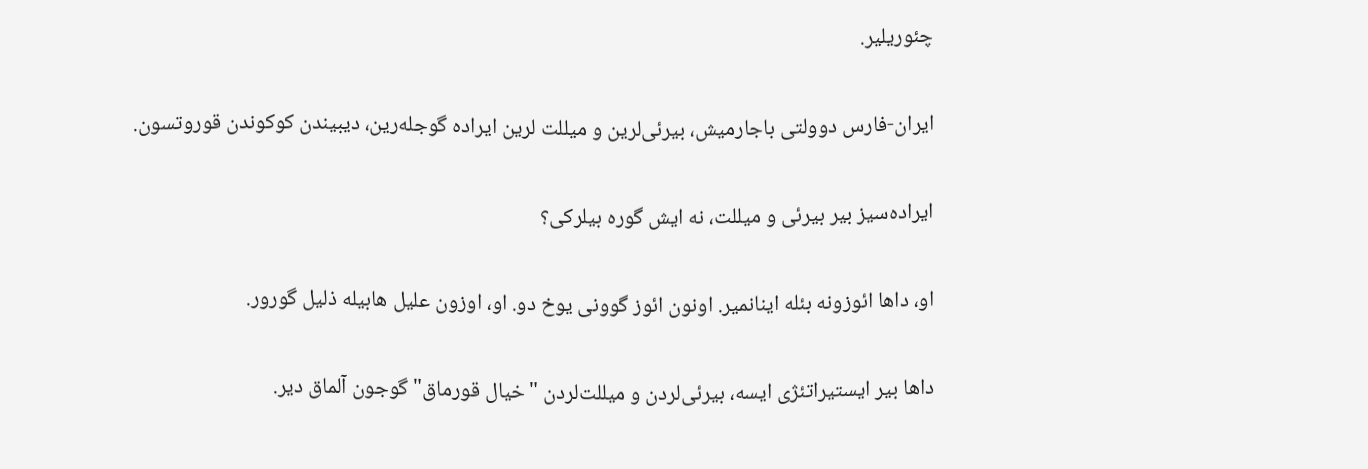چئوریلیر.


ایران-فارس دوولتی باجارمیش، بیرئی‌لرین و میللت لرین‌ ایراده‌ گوجله‌رین، دیبیندن کوکوندن قوروتسون.


ایراده‌سیز بیر بیرئی و میللت‌، نه ایش گوره بیلرکی؟


او، داها ائوزونه بئله اینانمیر. اونون ائوز گوونی یوخ دو. او، اوزون علیل هابیله ذلیل گورور.


داها بیر ایستیراتئژی ایسه، بیرئی‌لردن و میللت‌لردن "خیال قورماق" گوجون آلماق دیر.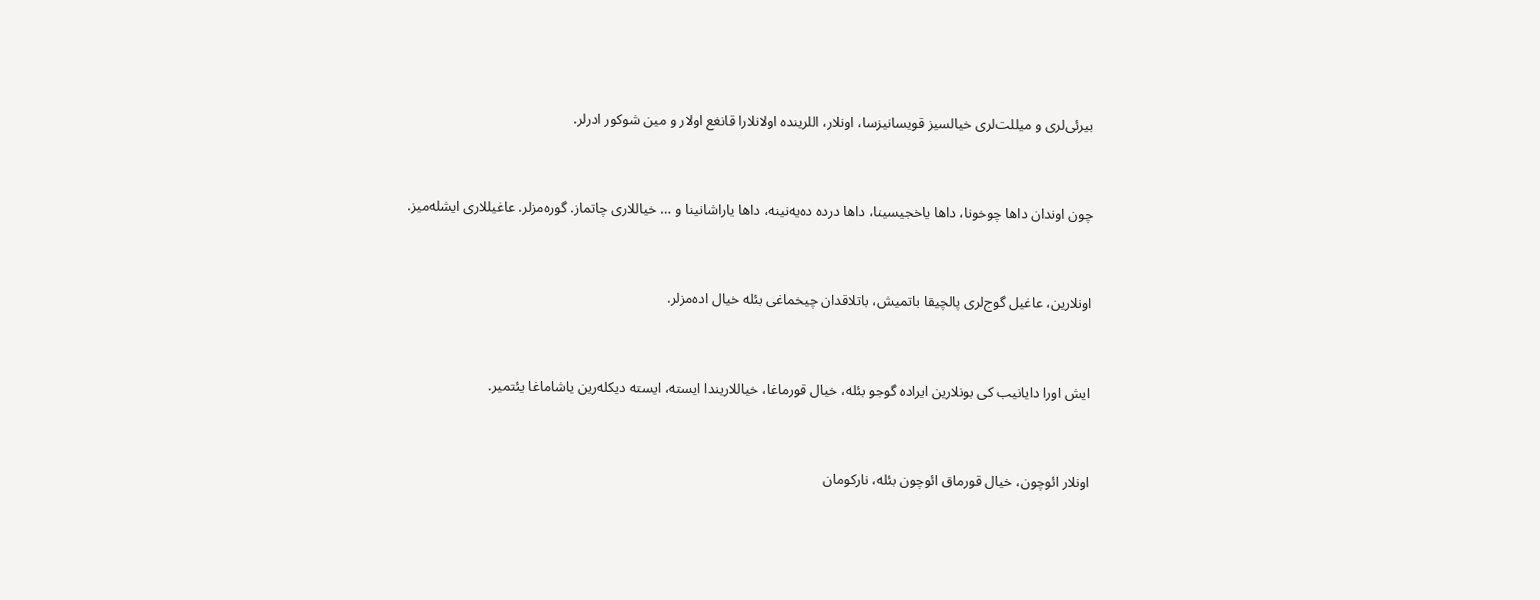بیرئی‌لری و میللت‌لری خیالسیز قویسانیزسا، اونلار، اللرینده‌ اولانلارا‌ قانغع اولار و مین شوکور ادرلر.


چون اوندان داها چوخونا، داها یاخجیسینا، داها درده ده‌یه‌نینه، داها یاراشانینا و … خیاللاری چاتماز. گوره‌‌مزلر. عاغیللاری ایشله‌میز.


اونلارین، عاغیل گوج‌لری پالچیقا باتمیش، باتلاقدان چیخماغی بئله خیال اده‌مزلر.


ایش اورا دایانیب کی بونلارین ایراده گوجو بئله، خیال قورماغا، خیاللاریندا ایسته، ایسته دیکله‌رین یاشاماغا یئتمیر.


اونلار ائوچون، خیال قورماق ائوچون بئله، نارکومان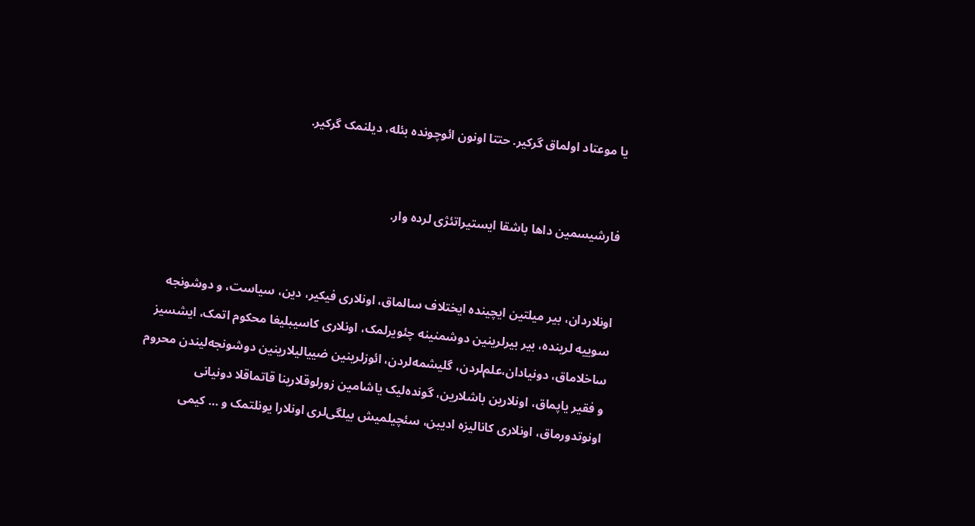یا موعتاد‌ اولماق گرکیر. حتتا اونون ائوچونده‌ بئله، دیلنمک گرکیر.


فارشیسمین داها باشقا ایستیراتئژی ‌لرده وار.


اونلاردان، بیر میلتین ایچینده ایختلاف سالماق، اونلاری فیکیر، دین، سیاست، و دوشونجه سوییه لرینده، بیر بیرلرینین دوشمنینه چئویرلمک، اونلاری کاسیبلیغا محکوم اتمک، ایشسیز ساخلاماق، دونیادان،علم‌لردن، گلیشمه‌لردن، ائوزلرینین ضییالیلارینین‌ دوشونجه‌لیندن محروم و فقیر یاپماق، اونلارین‌ باشلارین، گونده‌لیک یاشامین زورلوقلارینا قاتماقلا دونیانی اونوتدورماق، اونلاری کانالیزه ادیبن، سئچیلمیش بیلگی‌لری اونلارا یونلتمک و … کیمی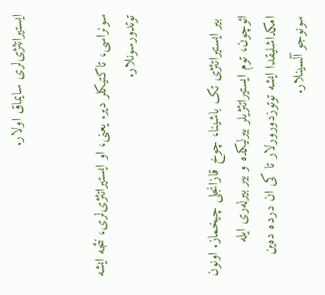ایستیراتئژی‌لری سایماق‌ اولار.


سونراسی، تاکتیکلر دیر. یعنی، او ایستیراتئژی‌لری، نئجه ایشه توتدورسونلار.


 بیر ایستیراتئژی تک باشینا، چوخ قازانجلی چیخماز. اونون ائوچون، توم ایستیراتئژیلر بیرلیکده و بیر بیرله‌ری ایله امکداشلیقدا ایشه توتوزدورورلار تا کی ان درده ده‌ین سونوجو‌ آلسینلار.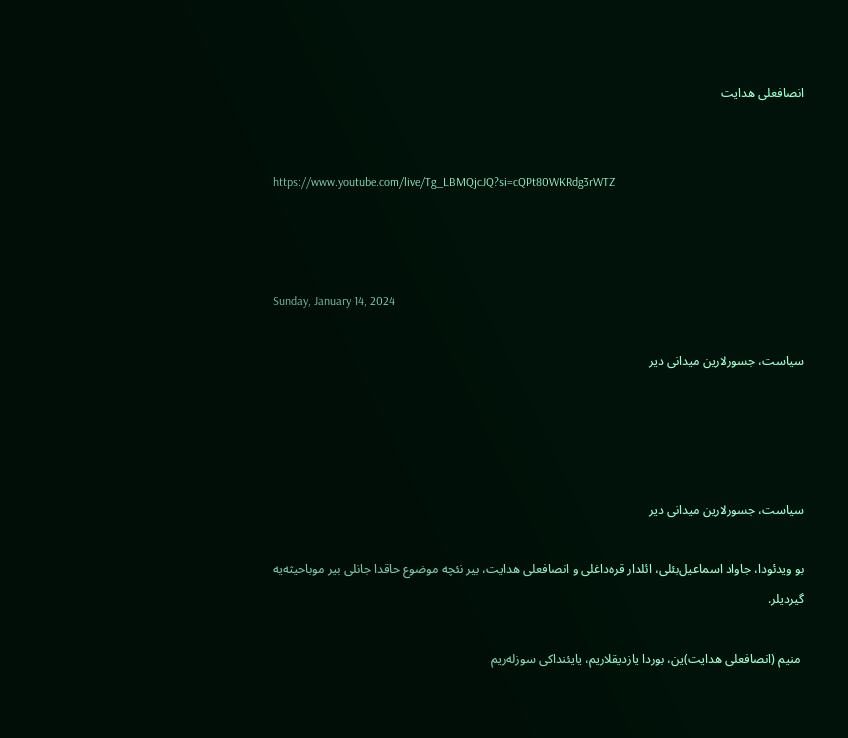انصافعلی هدایت


https://www.youtube.com/live/Tg_LBMQjcJQ?si=cQPt80WKRdg3rWTZ



Sunday, January 14, 2024

سیاست، جسورلارین میدانی دیر




سیاست، جسورلارین میدانی دیر

بو ویدئودا، جاواد اسماعیل‌بئلی، ائلدار قره‌داغلی و انصافعلی هدایت، بیر نئچه موضوع‌ حاقدا جانلی بیر‌ موباحیثه‌یه گیردیلر.

 منیم (انصافعلی هدایت)ین، بوردا یازدیقلاریم، یایئنداکی سوزله‌ریم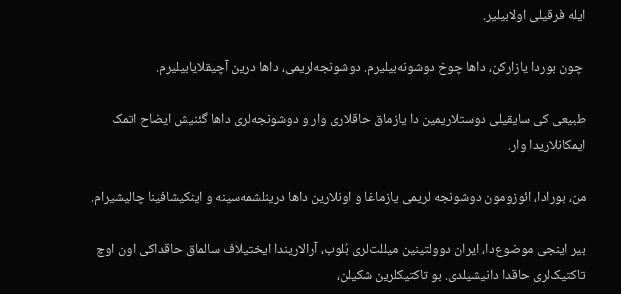ایله فرقیلی‌ اولابیلیر‌.

 چون بوردا یازارکن، داها چوخ دوشونه‌بیلیرم. دوشونجه‌لریمی، داها درین‌ آچیقلایابیلیرم.

طبیعی کی سایقیلی دوستلاریمین دا یازماق حاقلاری وار و دوشونجه‌لری داها گئنیش ایضاح اتمک ایمکانلاریدا وار.

من، بورادا، ائوزومون دوشونجه لریمی‌ یازماغا و اونلارین داها درینلشمه‌سینه و اینکیشافینا چالیشیرام.

بیر اینجی موضوع‌دا، ایران دوولتینین‌ میللت‌لری‌ بُلوب، آرالاریندا ایختیلاف سالماق حاقداکی اون اوچ تاکتیک‌لری حاقدا دانیشیلدی. بو تاکتیکلرین‌ شکیلن،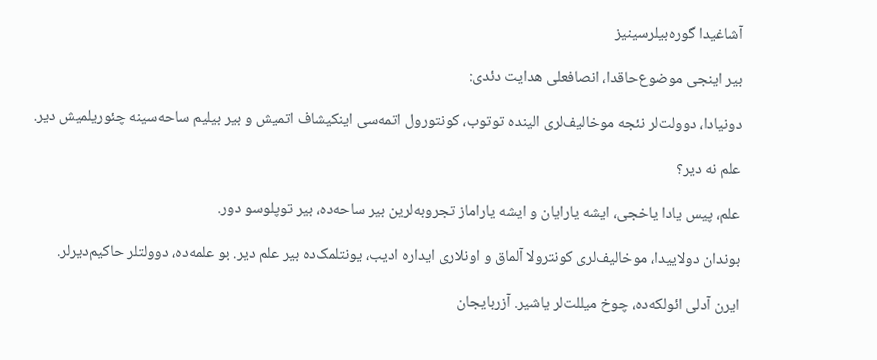آشاغیدا گوره‌بیلرسینیز‌

بیر اینجی موضوع‌‌حاقدا، انصافعلی هدایت دئدی:

دونیادا، دوولت‌لر نئجه موخالیف‌لری‌ الینده توتوب، کونتورول اتمه‌سی اینکیشاف اتمیش و بیر بیلیم ساحه‌سینه چئوریلمیش دیر.

علم نه دیر؟

علم، پیس یادا یاخجی، ایشه یارایان و ایشه یاراماز تجروبه‌لرین بیر ساحه‌ده، بیر توپلوسو دور.

بوندان دولاییدا، موخالیف‌لری کونترولا آلماق و اونلاری ایداره ادیب، یونتلمک‌ده بیر علم دیر. بو علمه‌ده، دوولتلر حاکیم‌دیرلر.

ایرن آدلی ائولکه‌ده، چوخ میللت‌لر یاشیر. آزربایجان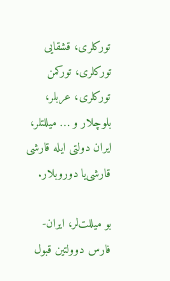تورکلری، قشقایی تورکلری، تورکمن تورکلری، عربلر، بلوچلار و ‌… میللتلر، ایران دولتی ایله قارشی قارشی‌یا دوروبلار.

بو میللت‌لر، ایران-فارس دوولتین قبول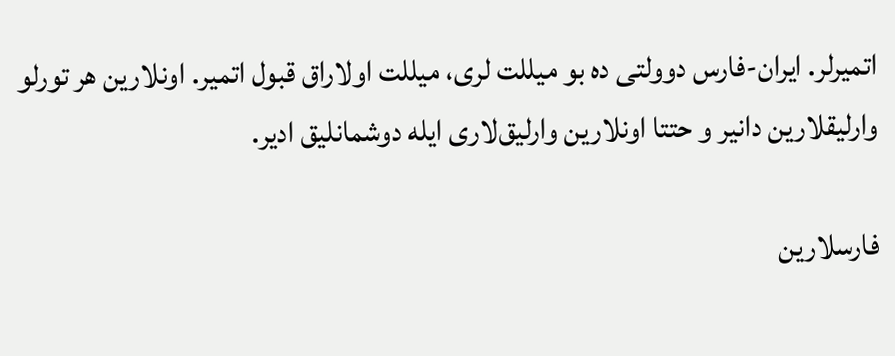اتمیرلر. ایران-فارس دوولتی ده بو میللت لری، میللت اولاراق قبول اتمیر. اونلارین‌ هر تورلو‌ وارلیقلارین‌ دانیر و حتتا‌ اونلارین وارلیق‌لاری ایله‌ دوشمانلیق ادیر.

فارسلارین‌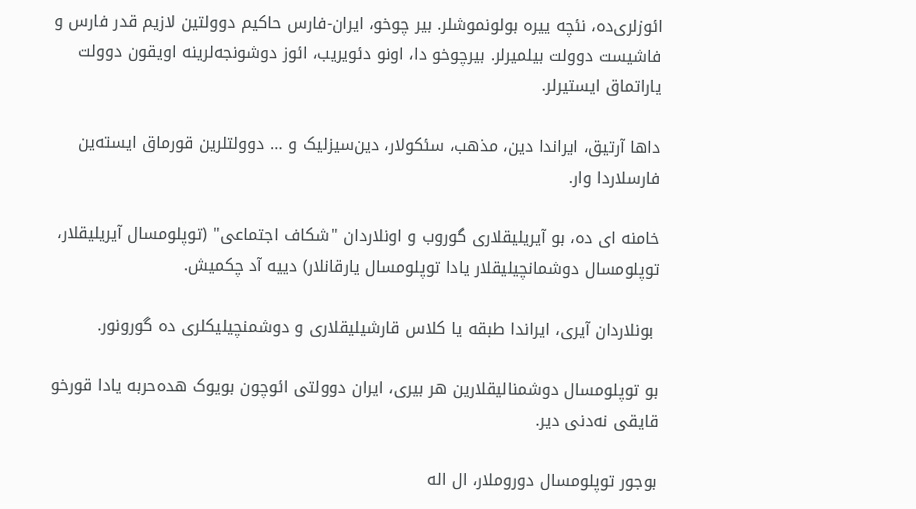ائوزلری‌ده، نئچه ییره بولونموشلر‌. بیر چوخو، ایران-فارس حاکیم دوولتین لازیم قدر فارس و فاشیست دوولت بیلمیرلر. بیرچوخو دا، اونو دئویریب، ائوز دوشونجه‌لرینه اویقون دوولت یاراتماق ایستیرلر.

داها آرتیق، ایراندا دین، مذهب، سئکولار، دین‌سیزلیک و … دوولتلرین قورماق ایسته‌ین فارسلاردا وار.

خامنه ای ده، بو آیریلیقلاری گوروب و اونلاردان "شکاف اجتماعی" (توپلومسال آیریلیقلار، توپلومسال دوشمانچیلیقلار یادا توپلومسال یارقانلار) دییه آد چکمیش.

 بونلاردان آیری، ایراندا طبقه یا کلاس قارشیلیقلاری و دوشمنچیلیکلری ده گورونور.

بو توپلومسال‌ دوشمنالیقلارین هر بیری، ایران دوولتی ائوچون بویوک هده‌حربه یادا قورخو قایقی‌ نه‌دنی دیر.

بوجور توپلومسال دوروملار، ال اله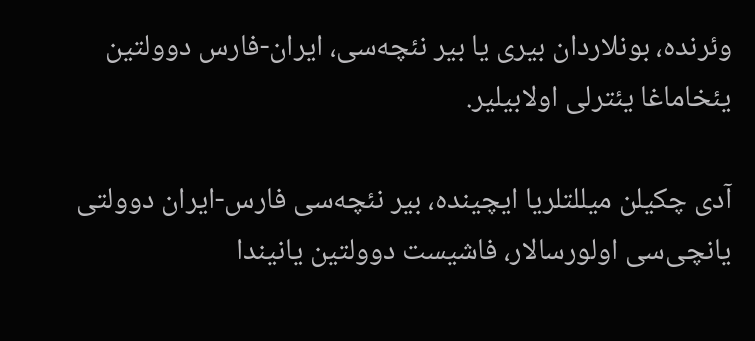وئرنده، بونلاردان بیری یا بیر نئچه‌سی، ایران-فارس دوولتین یئخاماغا یئترلی اولابیلیر.

آدی چکیلن میللتلریا ایچینده، بیر نئچه‌سی فارس-ایران دوولتی یانچی‌سی اولورسالار، فاشیست دوولتین یانیندا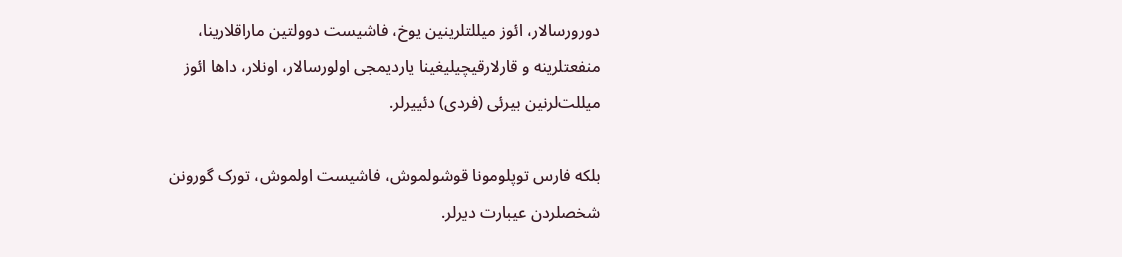دورورسالار، ائوز میللتلرینین یوخ، فاشیست دوولتین ماراقلارینا، منفعتلرینه و قارلارقیچیلیغینا یاردیمجی اولورسالار، اونلار، داها ائوز میللت‌لرنین بیرئی‌ (فردی) دئییرلر.

بلکه فارس توپلومونا قوشولموش، فاشیست اولموش، تورک گورونن شخصلردن عیبارت دیرلر.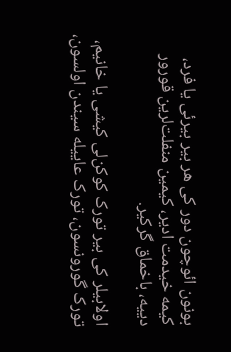بونون ائوچون دور کی هر بیر بیرئی یا فرد، کیمه خیدمت ادیر، کیمین منفلت‌لرین قورور دییه، باخماق گرکیر.

اولابیلر کی بیر تورک کوکن‌لی کیشی یا خانیم، تورک گورونسون، تورک عاییله سیندن اولسون،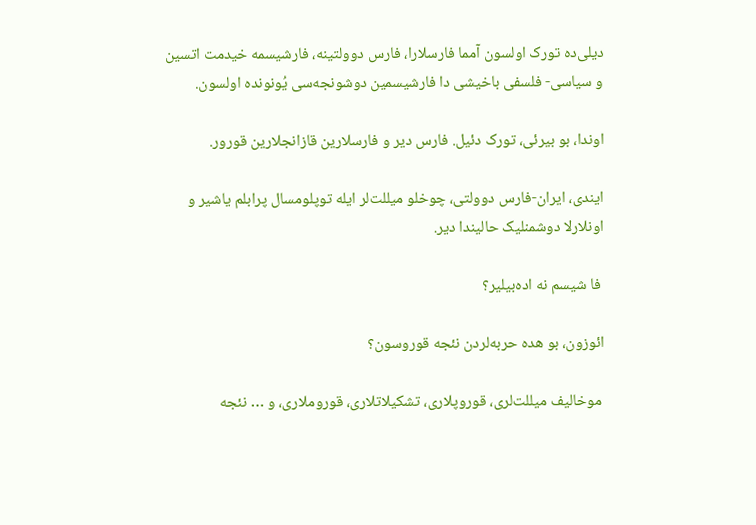دیلی‌ده تورک اولسون آمما فارسلارا، فارس دوولتینه، فارشیسمه‌ خیدمت اتسین و سیاسی- فلسفی باخیشی دا فارشیسمین دوشونجه‌سی یُونونده اولسون.

اوندا، بو بیرئی، تورک دئیل‌. فارس دیر و فارسلارین قازانجلارین قورور.

ایندی، ایران-فارس دوولتی، چوخلو میللت‌لر ایله توپلومسال پرابلم یاشیر و اونلارلا دوشمنلیک حالیندا دیر.

 فا شیسم نه اده‌بیلیر؟

ائوزون، بو هده‌ حربه‌لردن نئجه قوروسون؟

 موخالیف میللت‌لری، قوروپلاری، تشکیلاتلاری، قوروملاری، و … نئجه‌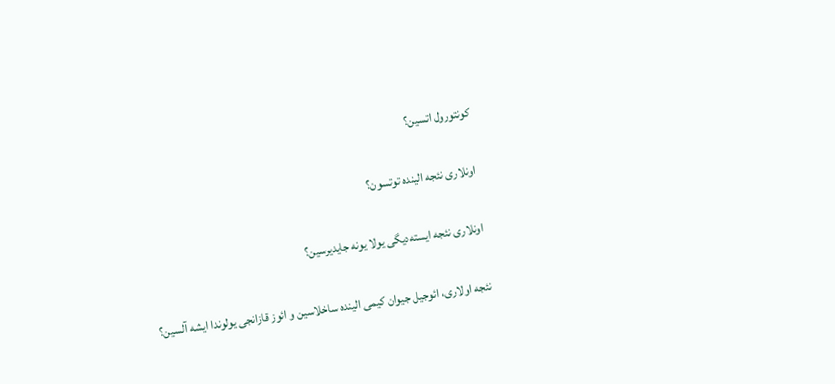کونتورول‌ اتسین؟

 اونلاری نئجه الینده توتسون؟

 اونلاری نئجه ایسته‌دیگی یولا یونه‌ جایدیرسین؟

 نئجه اولاری، ائوجیل جیوان کیمی الینده ساخلاسین و ائوز قازانجی یولوندا ایشه آلسین؟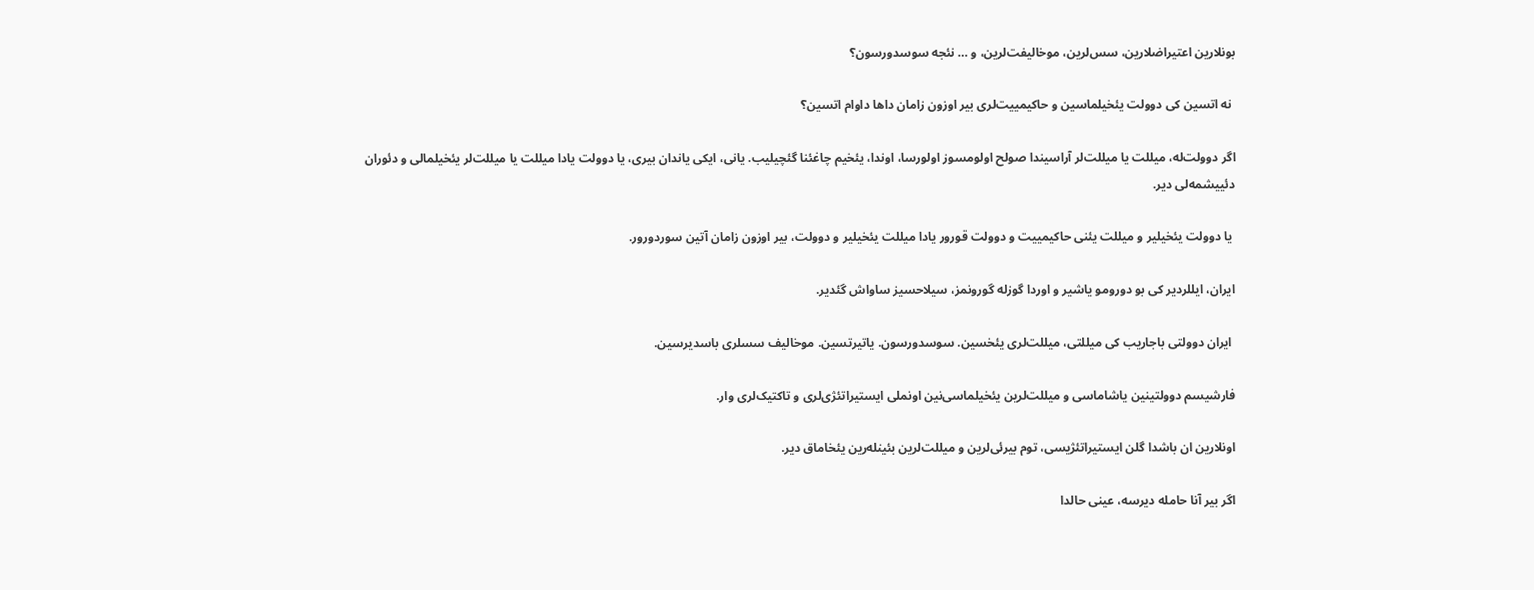بونلارین اعتیراضلارین، سس‌لرین، موخالیفت‌لرین، و … نئجه‌ سوسدورسون؟

 نه اتسین کی دوولت یئخیلماسین و حاکیمییت‌لری بیر اوزون زامان داها داوام اتسین؟

اگر دوولت‌له، میللت یا میللت‌لر آراسیندا صولح اولومسوز اولورسا، اوندا، یئخیم چاغئنا گئچیلیب. یانی، ایکی یاندان بیری، یا دوولت یادا میللت یا میللت‌لر یئخیلمالی و دئوران دئییشمه‌لی دیر.

 یا دوولت یئخیلیر و میللت یئنی حاکیمییت و دوولت قورور یادا میللت یئخیلیر و دوولت، بیر اوزون زامان آتین سوردورور.

ایران، ایللردیر کی بو دورومو یاشیر و اوردا گوزله گورونمز، سیلاحسیز ساواش گئدیر.

 ایران دوولتی باجاریب کی میللتی، میللت‌لری یئخسین. سوسدورسون. یاتیرتسین. موخالیف‌ سسلری باسدیرسین.

فارشیسم‌ دوولتینین یاشاماسی و میللت‌لرین یئخیلماسی‌نین اونملی ایستیراتئژی‌لری و تاکتیک‌لری وار.

اونلارین ان باشدا گلن ایستیراتئژیسی، توم بیرئی‌لرین و میللت‌لرین بئینله‌رین‌ یئخاماق دیر.

اگر بیر آنا حامله دیرسه، عینی حالدا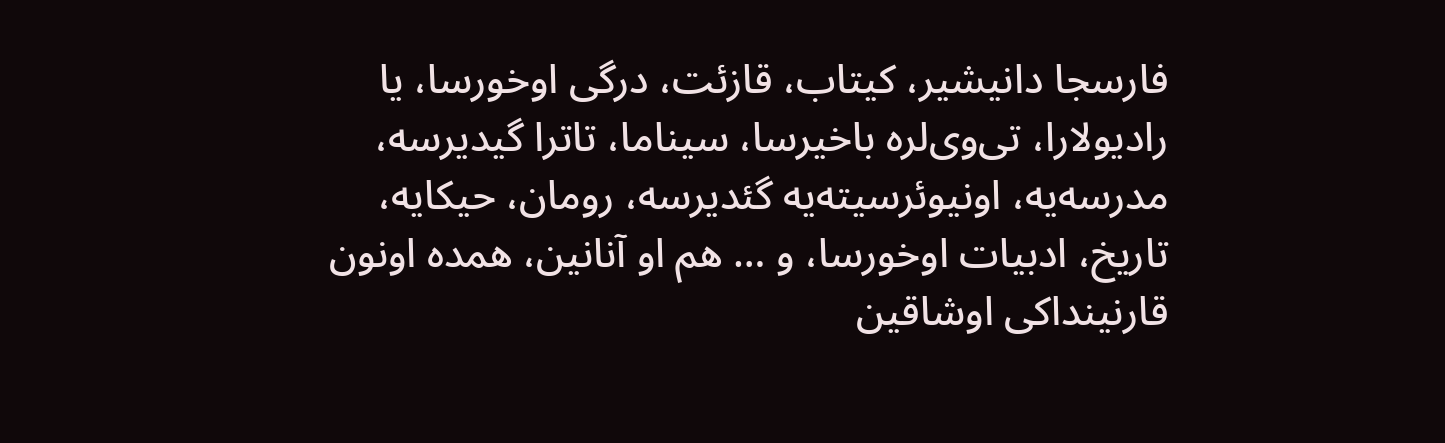فارسجا دانیشیر، کیتاب، قازئت، درگی اوخورسا، یا رادیولارا، تی‌وی‌لره باخیرسا، سیناما، تاترا‌ گیدیرسه، مدرسه‌یه، اونیوئرسیته‌یه گئدیرسه، رومان، حیکایه، تاریخ، ادبیات اوخورسا، و … هم او آنانین، همده اونون قارنینداکی اوشاقین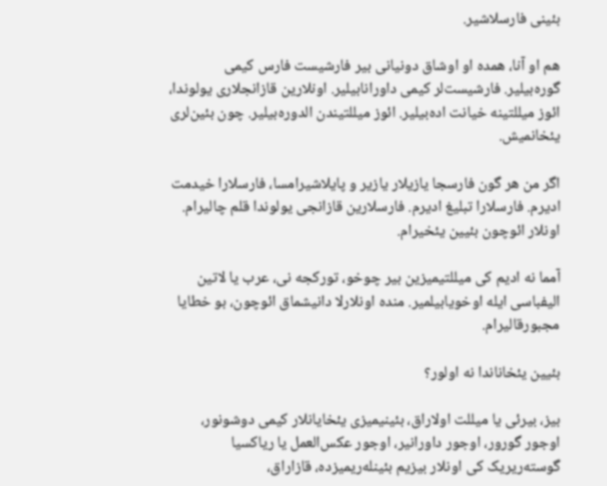بئینی‌ فارسلاشیر.

هم او آنا، همده‌ او اوشاق دونیانی بیر فارشیست فارس کیمی گوره‌بیلیر. فارشیست‌لر کیمی داورانابیلیر. اونلارین قازانجلاری‌ یولوندا، ائوز‌ میللتینه‌ خیانت اده‌بیلیر. ائوز میللتیندن الدوره‌بیلیر. چون بئین‌لری‌ یئخانمیش.

اگر من هر گون فارسجا یازیلار یازیر و پایلاشیرامسا، فارسلارا خیدمت ادیرم. فارسلارا تبلیغ ادیرم. فارسلارین قازانجی یولوندا قلم‌ چالیرام. اونلار ائوچون بئیین‌ یئخیرام.

آمما نه ادیم کی میللتیمیزین بیر چوخو، تورکجه نی، عرب یا لاتین الیفباسی‌ ایله اوخویابیلمیر. منده اونلارلا دانیشماق ائوچون، بو خطایا‌ مجبورقالیرام.

بئیین یئخاناندا نه اولور؟

بیز، بیرئی یا میللت اولاراق، بئینیمیزی‌ یئخایانلار کیمی دوشونور، اوجور‌ گورور، اوجور داورانیر، اوجور عکس‌العمل یا ریاکسیا گوسته‌ریریک کی اونلار بیزیم‌ بئینله‌ریمیزده، قازاراق،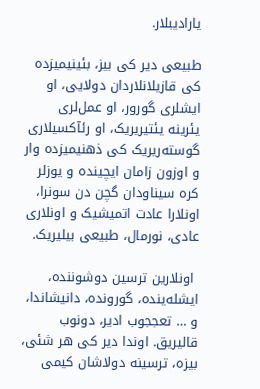یارادیبلار.

طبیعی دیر کی بیز، بئینیمیزده کی قازیلانلاردان دولایی، او ایشلری گورور، او عمل‌لری یئرینه یئتیریریک، او رئآکسیلاری گوسته‌ریریک کی ذهنیمیزده وار و اوزون زامان ایچینده و یوزلر کره سیناودان گچن دن سونرا، اونلارا عادت اتمیشیک و اونلاری عادی، نورمال، طبیعی بیلیریک.

 اونلارین ترسین دوشوننده، ایشله‌ینده، گورونده، دانیشاندا، و … تعججوب‌ ادیر، دونوب قالیریق. اوندا دیر کی هر شئی، بیزه، ترسینه دولاشان‌ کیمی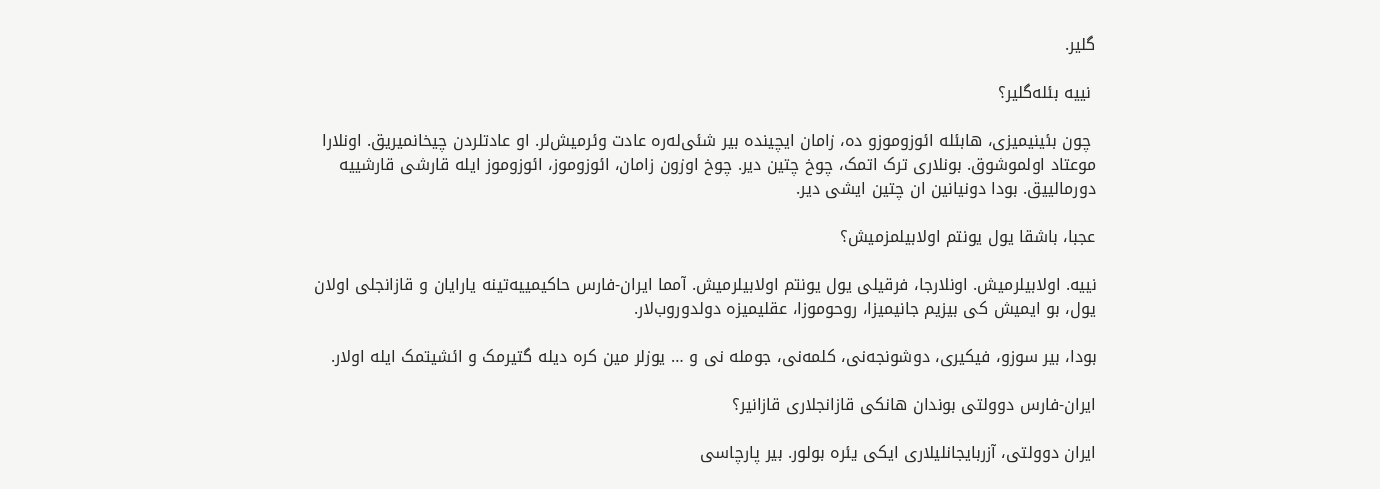گلیر.

 نییه‌ بئله‌گلیر؟

 چون بئینیمیزی، هابئله ائوزوموزو ده، زامان ایچینده بیر شئی‌له‌ره عادت وئرمیش‌لر. او عادتلردن چیخانمیریق. اونلارا موعتاد‌ اولموشوق. بونلاری‌ ترک اتمک، چوخ چتین دیر. چوخ اوزون زامان، ائوزوموز، ائوزوموز ایله قارشی قارشییه‌ دورمالییق. بودا دونیانین ان‌ چتین‌ ایشی دیر.

عجبا، باشقا یول یونتم اولابیلمزمیش؟

نییه. اولابیلرمیش. اونلارجا، فرقیلی یول یونتم اولابیلرمیش. آمما ایران-فارس حاکیمییه‌تینه یارایان و قازانجلی‌ اولان یول، بو ایمیش کی بیزیم جانیمیزا، روحوموزا، عقلیمیزه دولدوروب‌لار.

بودا، بیر سوزو، فیکیری، دوشونجه‌‌نی، کلمه‌نی، جومله نی و … یوزلر مین کره دیله گتیرمک و ائشیتمک ایله اولار.

ایران-فارس دوولتی بوندان هانکی قازانجلاری قازانیر؟

ایران دوولتی، آزربایجانلیلاری ایکی یئره‌ بولور. بیر پارچاسی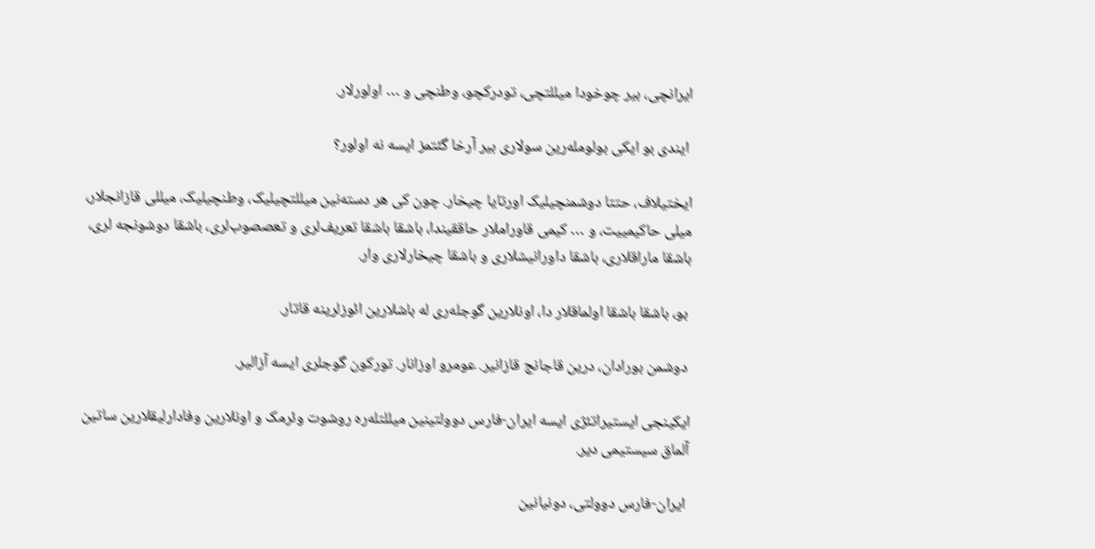ایرانچی، بیر چوخودا میللتچی، تودرکچو، وطنچی و … اولورلار.

 ایندی بو ایکی بولومله‌رین سولاری بیر آرخا گئتمز ایسه نه اولور؟

ایختیلاف، حتتا‌ دوشمنچیلیک اورتایا چیخار. چون کی هر دسته‌نین میللتچیلیک، وطنچیلیک، میللی قازانجلار، میلی حاکیمییت، و … کیمی قاوراملار حاققیندا، باشقا باشقا تعریف‌لری و تعصصوب‌لری، باشقا دوشونجه ‌لری، باشقا ماراقلاری‌، باشقا داورانیشلاری و باشقا چیخارلاری وار.

 بو، باشقا باشقا اولماقلار دا، اونلارین گوجله‌ری له باشلارین ائوزلرینه قاتار.

 دوشمن بورادان، درین قاجانج قازانیر. عومرو‌ اوزانار. تورکون گوجلری‌ ایسه آزالیر.

ایکینجی ایستیراتئژی ایسه ایران-فارس دوولتینین‌ میللتله‌ره روشوت‌ وئرمک و اونلارین‌ وفادارلیقلارین ساتین‌ آلماق سیستیمی دیر.

 ایران-فارس دوولتی، دونیانین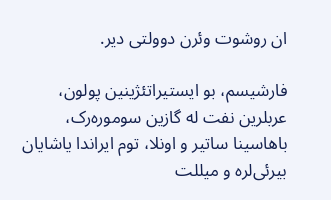ان روشوت وئرن دوولتی دیر.

فارشیسم، بو ایستیراتئژینین پولون، عربلرین نفت له گازین سوموره‌رک، باهاسینا ساتیر و اونلا، توم ایراندا یاشایان‌ بیرئی‌لره و میللت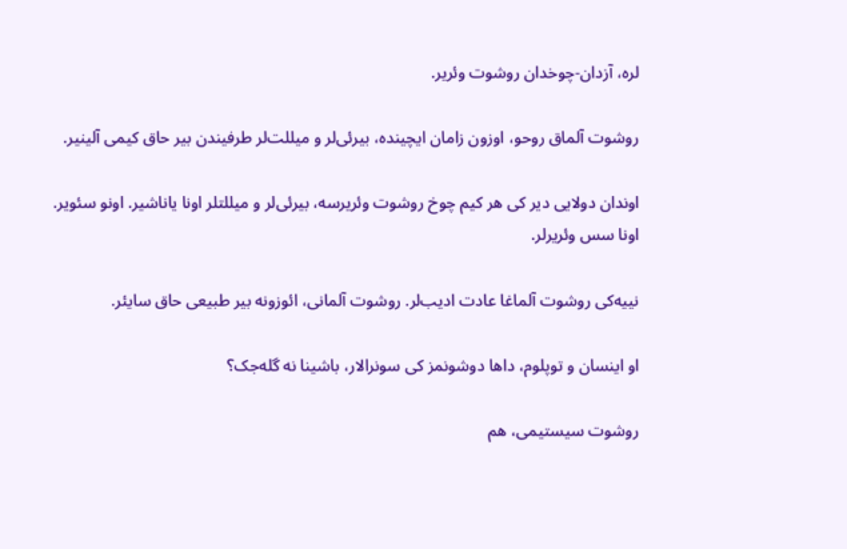لره، آزدان-چوخدان‌ روشوت وئریر.

روشوت آلماق روحو، اوزون زامان ایچینده، بیرئی‌لر و میللت‌لر طرفیندن بیر حاق کیمی‌ آلینیر.

اوندان دولایی دیر کی هر کیم چوخ روشوت وئریرسه، بیرئی‌لر و میللتلر اونا یاناشیر. اونو سئویر. اونا سس وئریرلر‌.

نییه‌کی روشوت آلماغا عادت ادیب‌لر. روشوت آلمانی، ائوزونه بیر طبیعی حاق سایئر.

او اینسان و توپلوم، داها دوشونمز کی سونرالار، باشینا نه‌ گله‌جک؟

روشوت سیستیمی، هم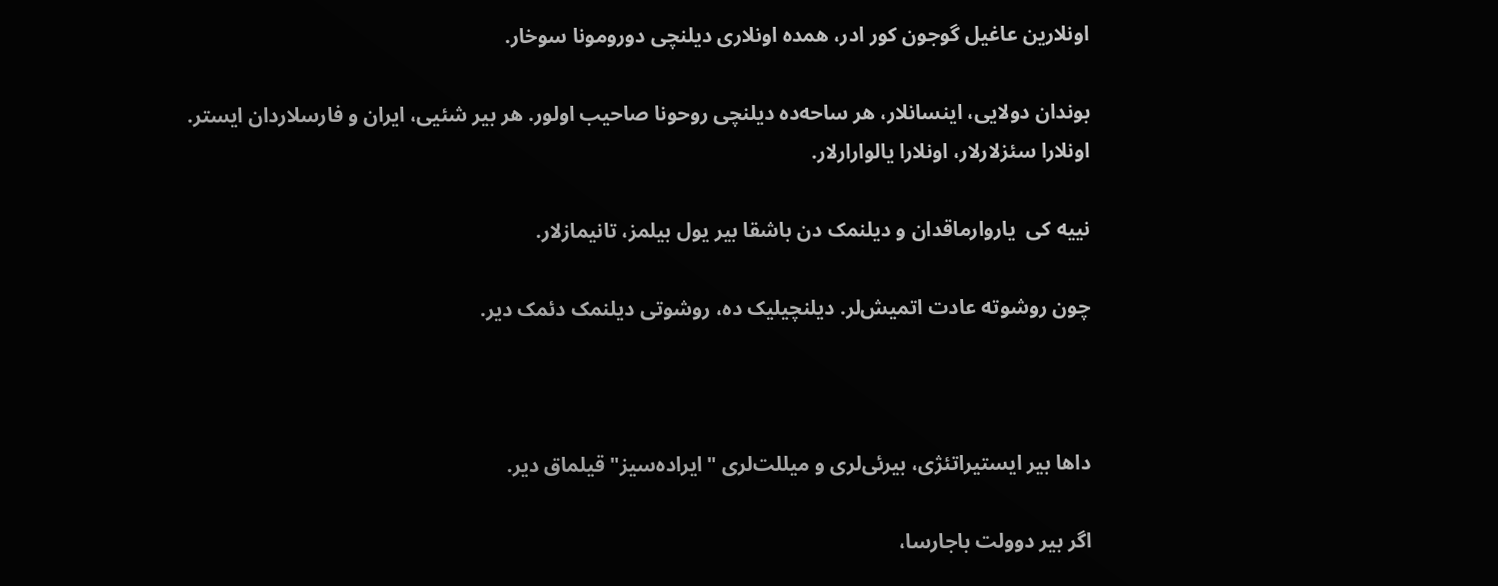اونلارین عاغیل گوجون کور ادر، همده اونلاری دیلنچی دورومونا سوخار.

بوندان دولایی، اینسانلار، هر ساحه‌ده دیلنچی روحونا صاحیب اولور. هر بیر شئیی، ایران و فارسلاردان ایستر. اونلارا سئزلارلار، اونلارا یالوارارلار.

نییه کی  یاروارماقدان و دیلنمک دن باشقا بیر یول بیلمز، تانیمازلار.

چون روشوته‌ عادت اتمیش‌لر. دیلنچیلیک ده، روشوتی دیلنمک دئمک دیر.



داها بیر ایستیراتئژی، بیرئی‌لری و میللت‌لری "ایراده‌سیز" قیلماق دیر.

اگر بیر دوولت باجارسا،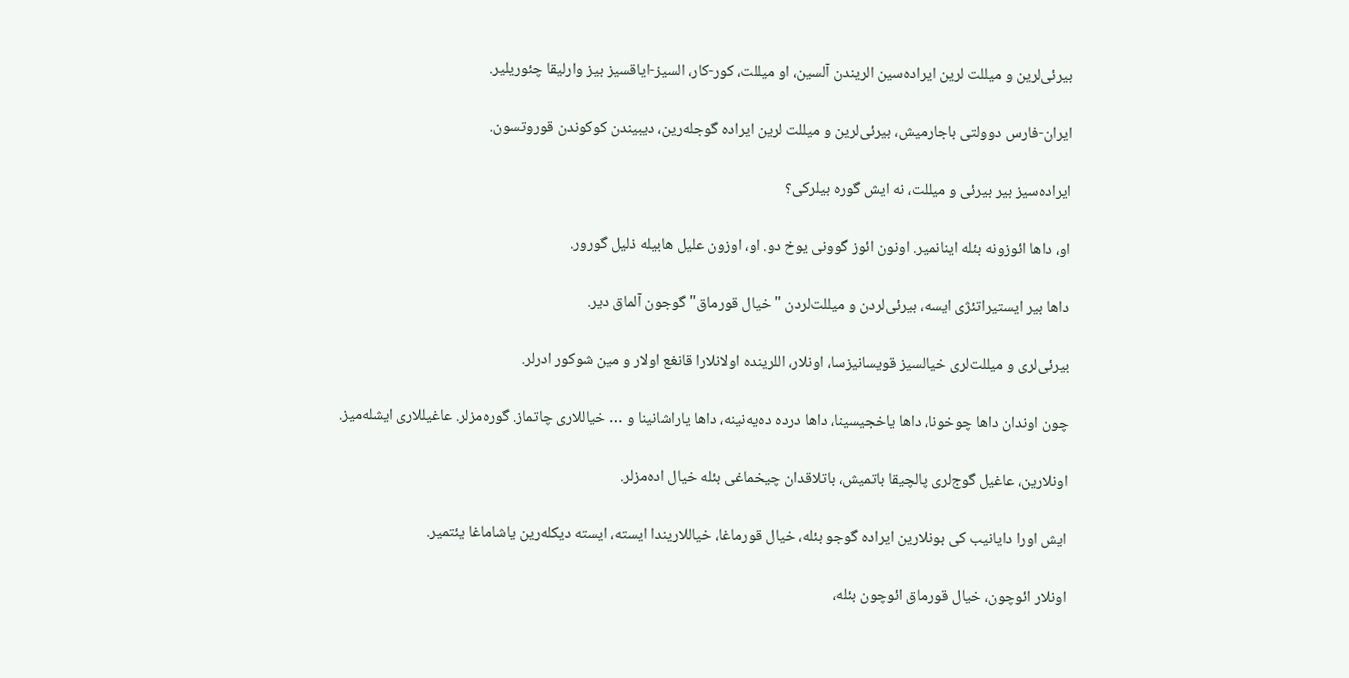بیرئی‌لرین و میللت لرین ایراده‌سین الریندن آلسین، او میللت، کور-کار، السیز-ایاقسیز‌ بیز وارلیقا چئوریلیر.

ایران-فارس دوولتی باجارمیش، بیرئی‌لرین و میللت لرین‌ ایراده‌ گوجله‌رین، دیبیندن کوکوندن قوروتسون.

ایراده‌سیز بیر بیرئی و میللت‌، نه ایش گوره بیلرکی؟

او، داها ائوزونه بئله اینانمیر. اونون ائوز گوونی یوخ دو. او، اوزون علیل هابیله ذلیل گورور.

داها بیر ایستیراتئژی ایسه، بیرئی‌لردن و میللت‌لردن "خیال قورماق" گوجون آلماق دیر.

بیرئی‌لری و میللت‌لری خیالسیز قویسانیزسا، اونلار، اللرینده‌ اولانلارا‌ قانغع اولار و مین شوکور ادرلر.

چون اوندان داها چوخونا، داها یاخجیسینا، داها درده ده‌یه‌نینه، داها یاراشانینا و … خیاللاری چاتماز. گوره‌‌مزلر. عاغیللاری ایشله‌میز.

اونلارین، عاغیل گوج‌لری پالچیقا باتمیش، باتلاقدان چیخماغی بئله خیال اده‌مزلر.

ایش اورا دایانیب کی بونلارین ایراده گوجو بئله، خیال قورماغا، خیاللاریندا ایسته، ایسته دیکله‌رین یاشاماغا یئتمیر.

اونلار ائوچون، خیال قورماق ائوچون بئله،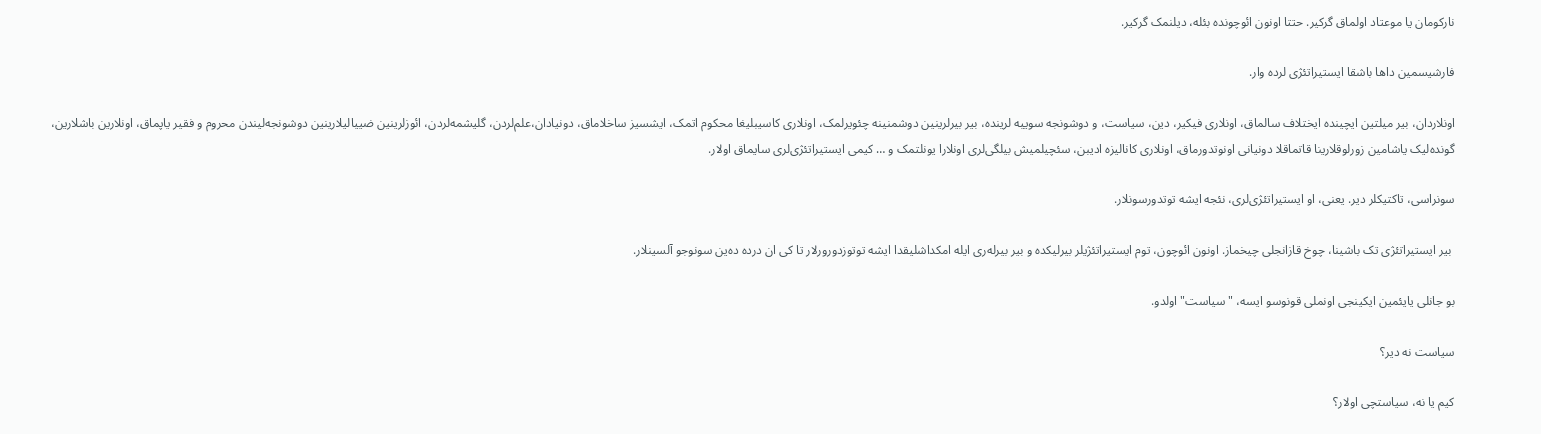نارکومان یا موعتاد‌ اولماق گرکیر. حتتا اونون ائوچونده‌ بئله، دیلنمک گرکیر.

فارشیسمین داها باشقا ایستیراتئژی ‌لرده وار.

اونلاردان، بیر میلتین ایچینده ایختلاف سالماق، اونلاری فیکیر، دین، سیاست، و دوشونجه سوییه لرینده، بیر بیرلرینین دوشمنینه چئویرلمک، اونلاری کاسیبلیغا محکوم اتمک، ایشسیز ساخلاماق، دونیادان،علم‌لردن، گلیشمه‌لردن، ائوزلرینین ضییالیلارینین‌ دوشونجه‌لیندن محروم و فقیر یاپماق، اونلارین‌ باشلارین، گونده‌لیک یاشامین زورلوقلارینا قاتماقلا دونیانی اونوتدورماق، اونلاری کانالیزه ادیبن، سئچیلمیش بیلگی‌لری اونلارا یونلتمک و … کیمی ایستیراتئژی‌لری سایماق‌ اولار.

سونراسی، تاکتیکلر دیر. یعنی، او ایستیراتئژی‌لری، نئجه ایشه توتدورسونلار.

 بیر ایستیراتئژی تک باشینا، چوخ قازانجلی چیخماز. اونون ائوچون، توم ایستیراتئژیلر بیرلیکده و بیر بیرله‌ری ایله امکداشلیقدا ایشه توتوزدورورلار تا کی ان درده ده‌ین سونوجو‌ آلسینلار.

بو جانلی یایئمین ایکینجی اونملی قونوسو ایسه‌، "سیاست" اولدو.

سیاست نه دیر؟

کیم یا نه، سیاستچی اولار؟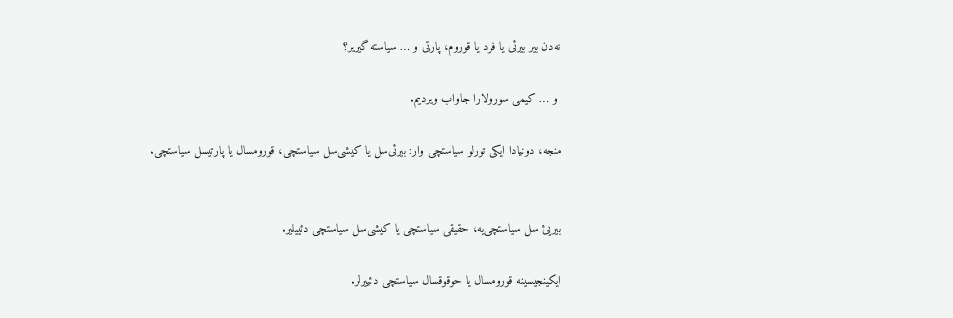نه‌‌دن بیر بیرئی یا فرد یا قوروم، پارتی و … سیاسته گیریر؟

 و … کیمی سورولارا جاواب ویردیم.

منجه، دونیادا ایکی‌ تورلو‌ سیاستچی وار: بیرئی‌سل یا کیشی‌سل‌ سیاستچی، قورومسال یا پارتیسل سیاستچی.


بیریئ سل سیاستچی‌یه، حقیقی سیاستچی یا کیشی‌سل سیاستچی دئییلیر.

ایکینجیسینه‌ قورومسال یا حوقوقسال سیاستچی دئییرلر.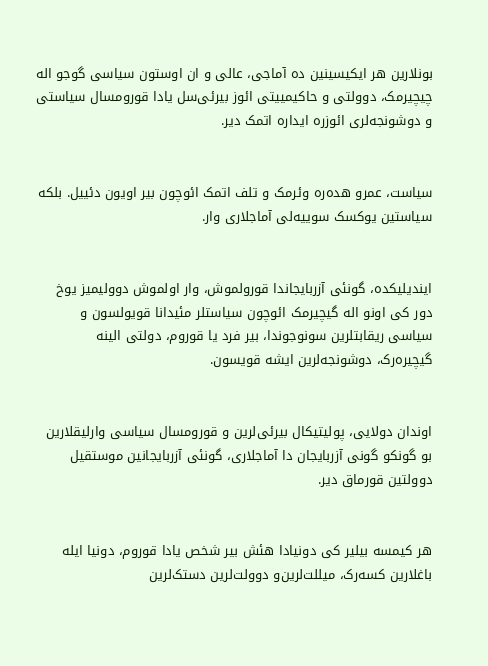بونلارین هر ایکیسینین ده آماجی، عالی و ان اوستون‌ سیاسی‌ گوجو اله‌ چیچیرمک، دوولتی و حاکیمییتی ائوز بیرئی‌سل یادا قورومسال‌ سیاستی و دوشونجه‌لری‌ ائوزره ایداره‌ اتمک دیر.


سیاست، عمرو هده‌ره وئرمک و تلف‌ اتمک‌ ائوچون بیر اویون دئییل. بلکه سیاستین یوکسک سوییه‌لی آماجلاری وار.


ایندیلیکده، گونئی آزربایجاندا قورولموش، وار اولموش دوولیمیز یوخ دور کی اونو اله گیچیرمک ائوچون سیاستلر مئیدانا‌ قویولسون و سیاسی ریقابتلرین سونوجوندا، بیر فرد یا قوروم، دولتی الینه گیچیره‌رک، دوشونجه‌لرین ایشه قویسون‌.


اوندان دولایی، پولیتیکال بیرئی‌لرین و قورومسال سیاسی وارلیقلارین بو گونکو گونی آزربایجان دا آماجلاری، گونئی‌ آزربایجانین‌ موستقیل دوولتین قورماق دیر.


هر کیمسه بیلیر کی دونیادا هئش بیر شخص یادا قوروم، دونیا ایله باغلارین کسه‌رک، میللت‌لرین‌و دوولت‌لرین دستک‌لرین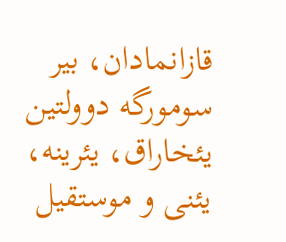قازانمادان، بیر سومورگه دوولتین یئخاراق، یئرینه، یئنی و موستقیل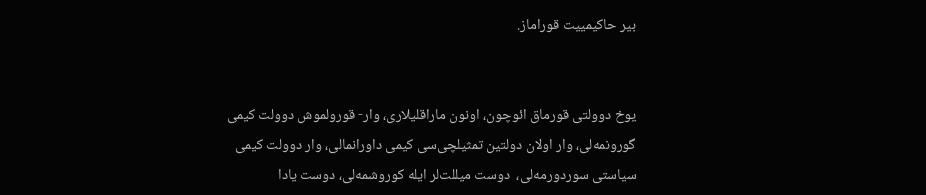بیر حاکیمییت‌ قوراماز.


یوخ دوولتی قورماق ائوچون، اونون ماراقلیلاری، وار- قورولموش دوولت کیمی گورونمه‌لی، وار اولان دولتین تمثیلچی‌سی کیمی داورانمالی، وار دوولت کیمی سیاستی سوردورمه‌لی،  دوست میللت‌لر ایله کوروشمه‌لی، دوست یادا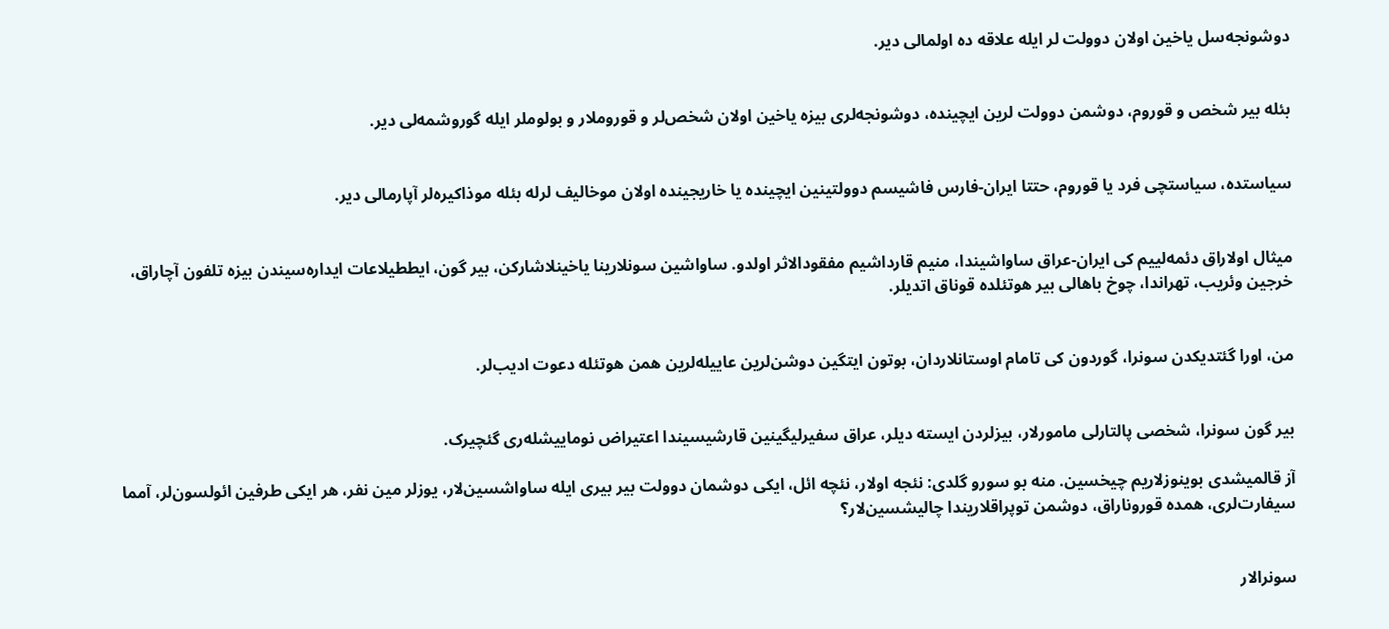دوشونجه‌سل یاخین اولان دوولت لر ایله علاقه ده اولمالی دیر.


بئله بیر شخص و قوروم، دوشمن دوولت لرین ایچینده‌، دوشونجه‌لری بیزه یاخین‌ اولان‌ شخص‌لر و قوروملار‌ و بولوملر ایله گوروشمه‌‌لی‌ دیر.


سیاستده، سیاستچی فرد یا قوروم، حتتا‌ ایران-فارس فاشیسم‌ دوولتینین‌ ایچینده یا خاریجینده اولان موخالیف لرله بئله موذاکیره‌لر آپارمالی دیر.


میثال اولاراق دئمه‌لییم کی ایران-عراق ساواشیندا، منیم قارداشیم مفقودالاثر اولدو. ساواشین سونلارینا یاخینلاشارکن، بیر گون، ایططیلاعات‌ ایداره‌سیندن بیزه تلفون آچاراق، خرجین وئریب، تهراندا، چوخ باهالی بیر هوتئلده قوناق اتدیلر.


من، اورا گئتدیکدن‌ سونرا، گوردون کی تامام اوستانلاردان‌، بوتون‌ ایتگین‌ دوشن‌لرین عاییله‌لرین همن‌ هوتئله‌ دعوت‌ ادیب‌لر.


بیر گون سونرا، شخصی پالتارلی مامورلار، بیزلردن‌ ایسته دیلر، عراق‌ سفیرلیگینین‌ قارشیسیندا‌ اعتیراض نوماییشله‌ری‌ گئچیرک.

آز قالمیشدی‌ بوینوزلاریم چیخسین. منه بو سورو گلدی: نئجه اولار، نئچه‌ ائل، ایکی دوشمان دوولت بیر بیری ایله ساواشسین‌لار، یوزلر مین نفر، هر ایکی طرفین ائولسون‌لر، آمما‌ سیفارت‌لری، همده قوروناراق، دوشمن‌ توپراقلاریندا‌ چالیشسین‌لار؟


سونرالار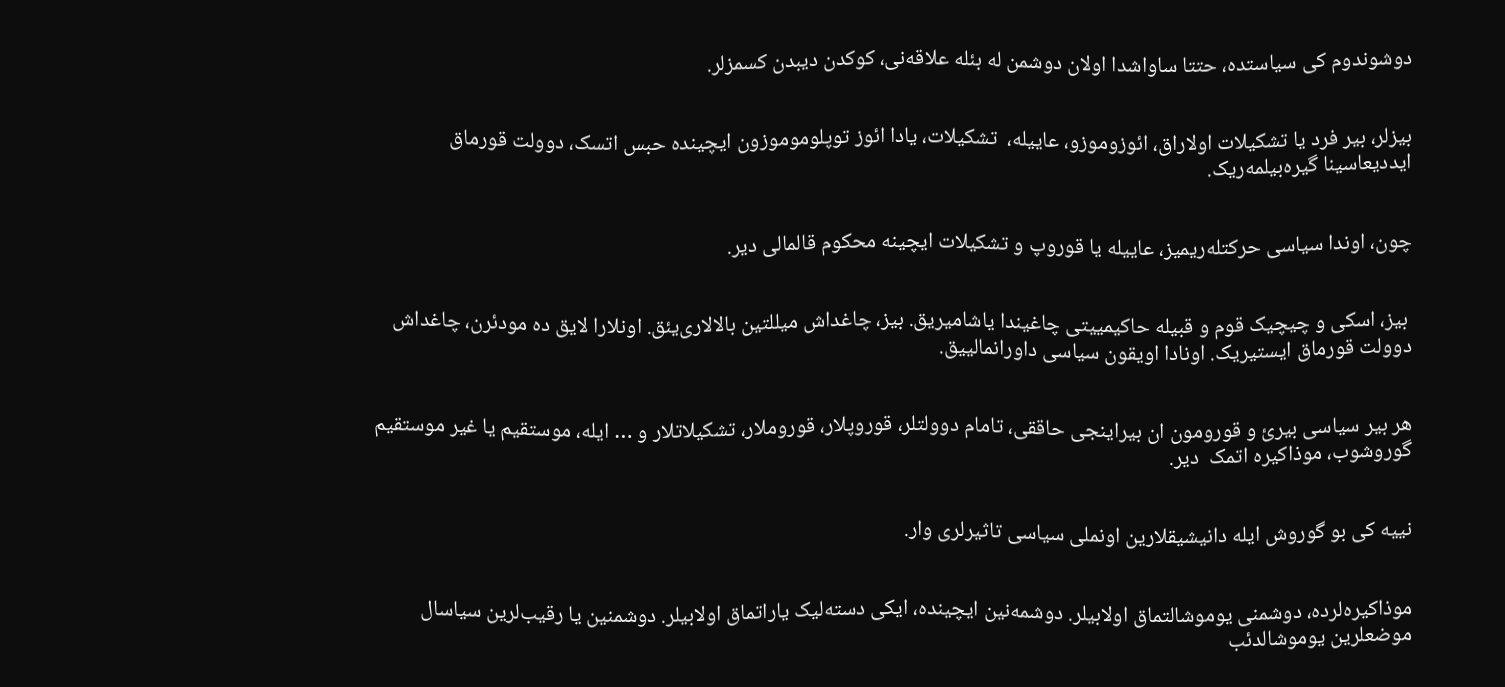دوشوندوم کی سیاستده، حتتا‌ ساواشدا اولان دوشمن له بئله علاقه‌نی، کوکدن دیبدن کسمزلر.


بیزلر، بیر فرد یا تشکیلات اولاراق، ائوزوموزو‌، عاییله،  تشکیلات، یادا ائوز‌ توپلوموموزون‌ ایچینده حبس اتسک، دوولت قورماق ایددیعاسینا‌ گیره‌بیلمه‌ریک.


چون، اوندا سیاسی حرکتله‌ریمیز، عاییله یا قوروپ و تشکیلات ایچینه محکوم قالمالی دیر.


 بیز، اسکی و چیچیک قوم و قبیله حاکیمییتی چاغیندا یاشامیریق. بیز، چاغداش میللتین‌ بالالاری‌یئق. اونلارا لایق ده مودئرن، چاغداش دوولت قورماق ایستیریک. اونادا اویقون سیاسی داورانمالییق.


هر بیر سیاسی بیرئ و قورومون ان‌ بیراینجی‌ حاققی، تامام دوولتلر، قوروپلار، قوروملار، تشکیلاتلار و … ایله‌، موستقیم یا غیر موستقیم گوروشوب، موذاکیره اتمک  دیر.


نییه کی بو گوروش ایله دانیشیقلارین‌ اونملی سیاسی تاثیرلری وار.


موذاکیره‌لرده، دوشمنی یوموشالتماق‌ اولابیلر. دوشمه‌نین ایچینده، ایکی دسته‌لیک یاراتماق اولابیلر. دوشمنین یا رقیب‌لرین سیاسال موضعلرین یوموشالدئب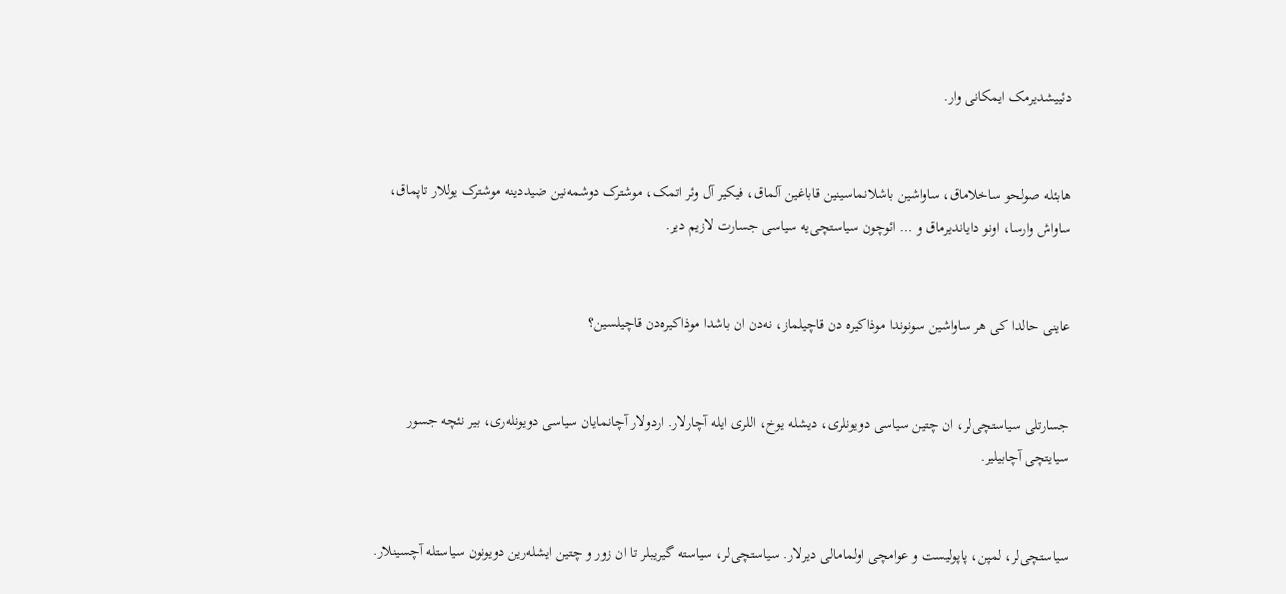دئییشدیرمک ایمکانی وار.


هابئله صولحو‌ ساخلاماق، ساواشین‌ باشلانماسینین‌ قاباغین‌ آلماق، فیکیر آل وئر اتمک، موشترک دوشمه‌نین ‌ضیددینه‌ موشترک‌ یوللار‌ تاپماق، ساواش وارسا، اونو دایاندیرماق و … ائوچون سیاستچی‌یه سیاسی جسارت لازیم دیر.


عاینی حالدا کی هر ساواشین سونوندا موذاکیره دن قاچیلماز، نه‌دن ان‌ باشدا موذاکیره‌دن قاچیلسین؟


جسارتلی سیاستچی‌لر، ان‌ چتین‌ سیاسی دویونلری‌، دیشله یوخ، اللری ایله آچارلار. اردولار آچانمایان‌ سیاسی دویونله‌ری، بیر نئچه جسور سیایتچی آچابیلیر.


سیاستچی‌لر، لمپن، پاپولیست و عوامچی‌ اولمامالی دیرلار. سیاستچی‌لر، سیاسته‌ گیریبلر‌ تا ان زور و چتین ایشله‌رین‌ دویونون‌ سیاستله آچسینلار.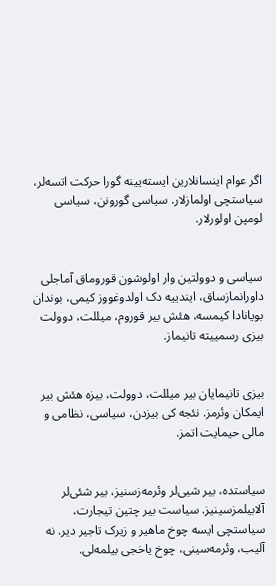اگر عوام‌ اینسانلارین‌ ایسته‌یینه گورا حرکت اتسه‌لر، سیاستچی اولمازلار. سیاسی گورونن، سیاسی‌ لومپن‌ اولورلار.


سیاسی و دوولتین‌ وار اولوشون‌ قوروماق آماجلی داورانمازساق، ایندییه دک اولدوغووز کیمی، بوندان بویانادا کیمسه، هئش بیر قوروم، میللت، دوولت بیزی‌ رسمییته‌ تانیماز.


بیزی تانیمایان بیر میللت، دوولت، بیزه هئش بیر ایمکان وئرمز. نئجه‌ کی بیزدن، سیاسی، نظامی و مالی حیمایت اتمز.


سیاستده، بیر شیی‌لر وئرمه‌زسنیز، بیر شئی‌لر آلابیلمزسینیز. سیاست بیر چتین تیجارت، سیاستچی ایسه چوخ ماهیر و زیرک‌ تاجیر دیر. نه آلیب، وئرمه‌سینی‌، چوخ یاخجی بیلمه‌لی.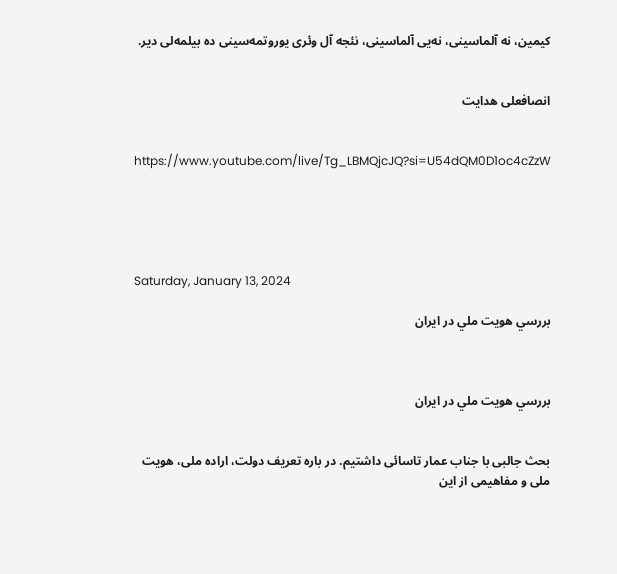کیمین، نه آلماسینی، نه‌یی‌ آلماسینی، نئجه‌ آل وئری‌ یوروتمه‌سینی‌ ده بیلمه‌لی دیر.


انصافعلی هدایت


https://www.youtube.com/live/Tg_LBMQjcJQ?si=U54dQM0D1oc4cZzW





Saturday, January 13, 2024

بررسي هويت ملي در ايران



بررسي هويت ملي در ايران


بحث جالبی با جناب عمار تاسائی داشتیم. در باره تعریف دولت، اراده ملی، هویت ملی و مفاهیمی از این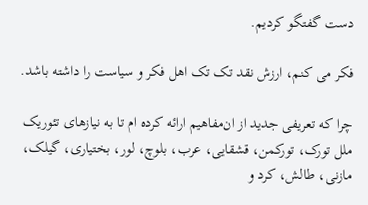دست گفتگو کردیم.

فکر می کنم، ارزش نقد تک تک اهل فکر و سیاست را داشته باشد.

چرا که تعریفی جدید از ان‌مفاهیم ارائه کرده ام تا به نیازهای تئوریک ملل تورک، تورکمن، قشقایی، عرب، بلوچ، لور، بختیاری، گیلک، مازنی، طالش، کرد و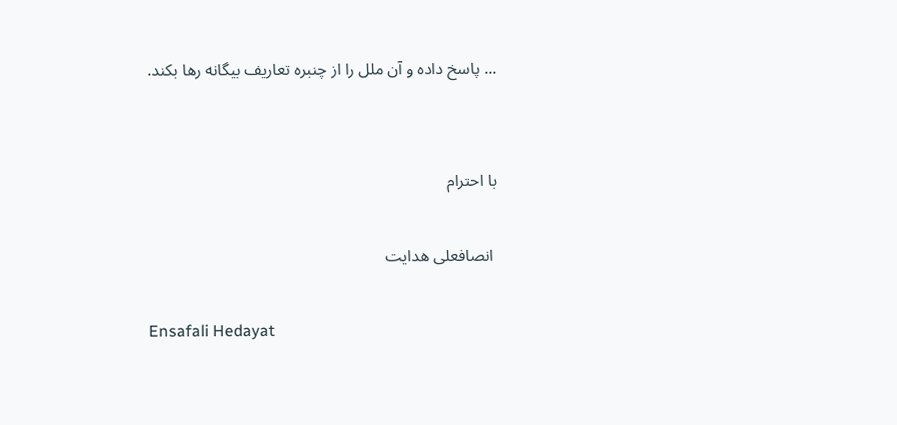... پاسخ داده و آن ملل را از چنبره تعاریف بیگانه رها بکند.


با احترام

 انصافعلی هدایت

Ensafali Hedayat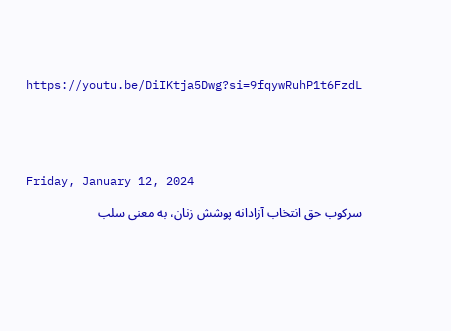https://youtu.be/DiIKtja5Dwg?si=9fqywRuhP1t6FzdL





Friday, January 12, 2024

سرکوب حق انتخاب آزادانه پوشش زنان، به معنی سلب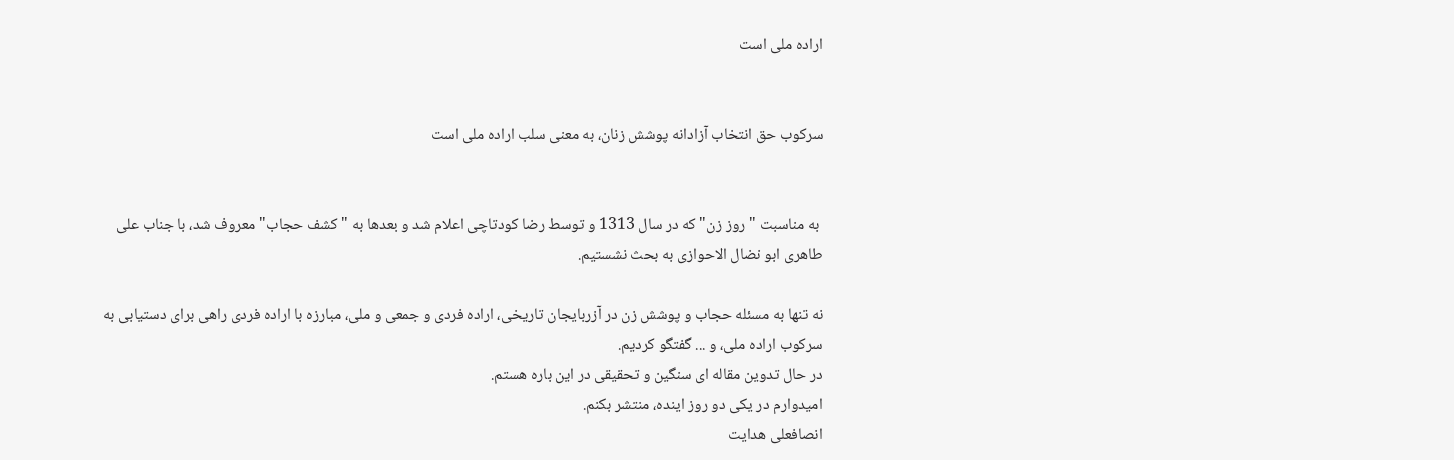اراده ملی است


سرکوب حق انتخاب آزادانه پوشش زنان، به معنی سلب اراده ملی است


 به مناسبت "روز زن" که در سال 1313 و توسط رضا کودتاچی اعلام شد و بعدها به "کشف حجاب" معروف شد، با جناب علی طاهری ابو نضال الاحوازی به بحث نشستیم.

نه تنها به مسئله حجاب و پوشش زن در آزربایجان تاریخی، اراده فردی و جمعی و ملی، مبارزه با اراده فردی راهی برای دستیابی به سرکوب اراده ملی، و ... گفتگو کردیم.
در حال تدوین مقاله ای سنگین و تحقیقی در این باره هستم.
امیدوارم در یکی دو روز اینده، منتشر بکنم.
انصافعلی هدایت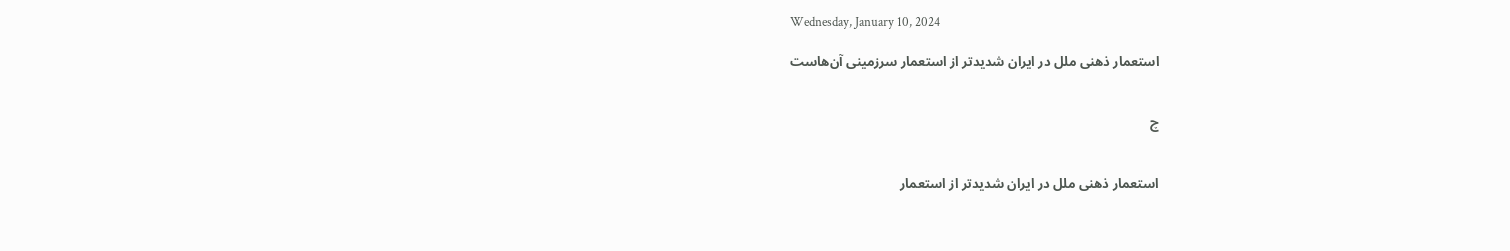Wednesday, January 10, 2024

استعمار ذهنی ملل در ایران شدیدتر از استعمار سرزمینی آن‌هاست


چ


استعمار ذهنی ملل در ایران شدیدتر از استعمار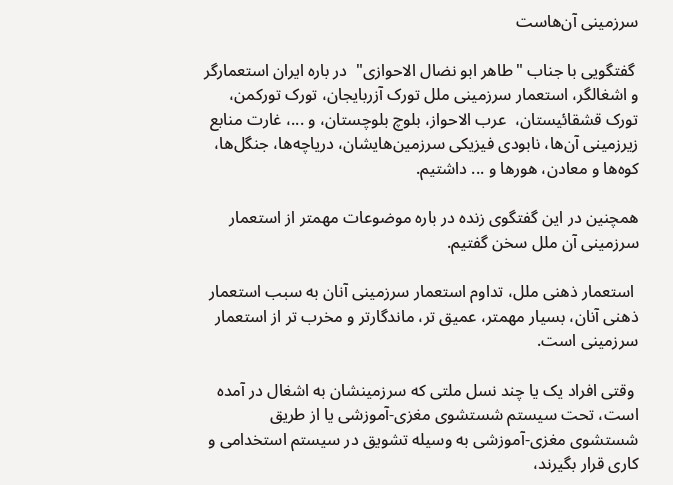سرزمینی آن‌هاست

 گفتگویی با جناب "طاهر ابو نضال الاحوازی"  در باره ایران استعمارگر و اشغالگر، استعمار سرزمینی ملل تورک آزربایجان، تورک تورکمن، تورک قشقائیستان،  عرب الاحواز، بلوچ بلوچستان، و ...، غارت منابع زیرزمینی آن‌ها، نابودی فیزیکی سرزمین‌هایشان، دریاچه‌ها، جنگل‌ها، کوه‌ها و معادن، هورها و ... داشتیم.

همچنین در این گفتگوی زنده در باره موضوعات مهمتر از استعمار سرزمینی آن ملل سخن گفتیم.

 استعمار ذهنی ملل، تداوم استعمار سرزمینی آنان به سبب استعمار ذهنی آنان، بسیار مهمتر، عمیق تر، ماندگارتر و مخرب تر از استعمار سرزمینی است.

 وقتی افراد یک یا چند نسل ملتی که سرزمینشان به اشغال در آمده است، تحت سیستم شستشوی مغزی-آموزشی یا از طریق شستشوی مغزی-آموزشی به وسیله تشویق در سیستم استخدامی و کاری قرار بگیرند،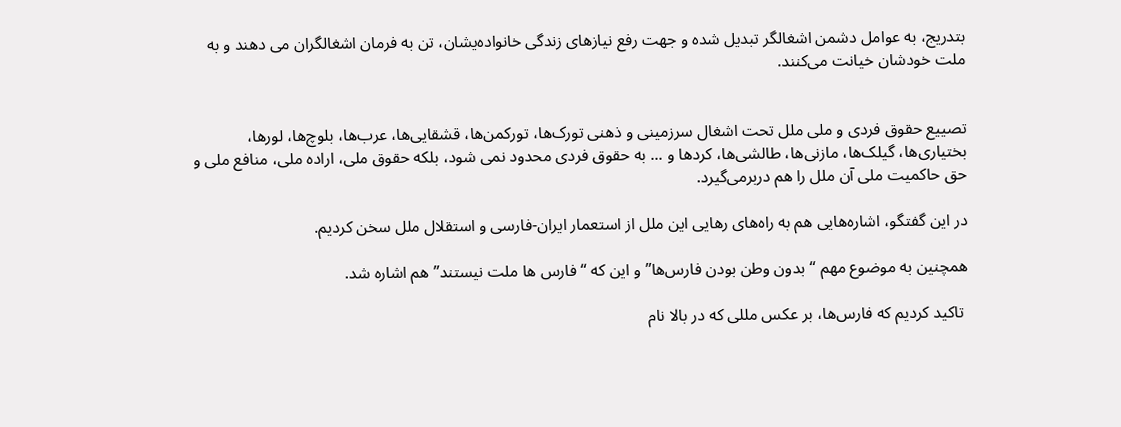بتدریج، به عوامل دشمن اشغالگر تبدیل شده و جهت رفع نیازهای زندگی خانواده‌یشان، تن به فرمان اشغالگران می دهند و به ملت خودشان خیانت می‌کنند.


تصییع حقوق فردی و ملی ملل تحت اشغال سرزمینی و ذهنی تورک‌ها، تورکمن‌ها، قشقایی‌ها، عرب‌ها، بلوچ‌ها، لورها، بختیاری‌ها، گیلک‌ها، مازنی‌ها، طالشی‌ها، کردها و ... به حقوق فردی محدود نمی شود، بلکه حقوق ملی، اراده ملی، منافع ملی و حق حاکمیت ملی آن ملل را هم دربرمی‌گیرد.

در این گفتگو، اشاره‌هایی هم به راه‌های رهایی این ملل از استعمار ایران-فارسی و استقلال ملل سخن کردیم.

همچنین به موضوع مهم “بدون وطن بودن فارس‌ها” و این که “فارس ها ملت نیستند” هم اشاره شد.

 تاکید کردیم که فارس‌ها، بر عکس مللی که در بالا نام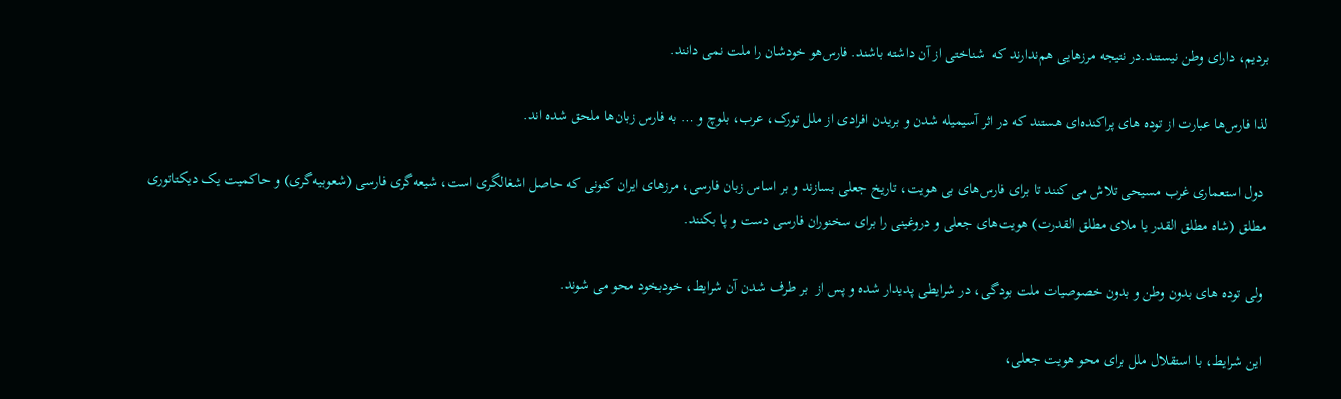بردیم، دارای وطن نیستند.در نتیجه مرزهایی هم‌ندارند که  شناختی از آن داشته باشند. فارس‌هو خودشان را ملت نمی دانند.

لذا فارس‌‌ها عبارت از توده های پراکنده‌ای هستند که در اثر آسیمیله شدن و بریدن افرادی از ملل تورک، عرب، بلوچ و … به فارس زبان‌ها ملحق شده اند.

 دول استعماری غرب مسیحی تلاش می کنند تا برای فارس‌های بی هویت، تاریخ جعلی بسازند و بر اساس زبان فارسی، مرزهای ایران کنونی که حاصل اشغالگری است، شیعه‌گری فارسی (شعوبیه‌گری) و حاکمیت یک دیکتاتوری مطلق (شاه مطلق القدر یا ملای مطلق القدرت) هویت‌های جعلی و دروغینی را برای سخنوران فارسی دست و پا بکنند.

 ولی توده های بدون وطن و بدون خصوصیات ملت بودگی، در شرایطی پدیدار شده و پس از  بر طرف شدن آن شرایط، خودبخود محو می شوند.

 این شرایط، با استقلال ملل برای محو هویت جعلی،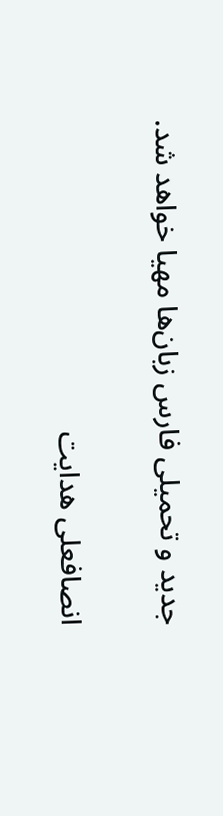جدید و تحمیلی فارس‌ زبان‌ها مهیا خواهد شد.

انصافعلی هدایت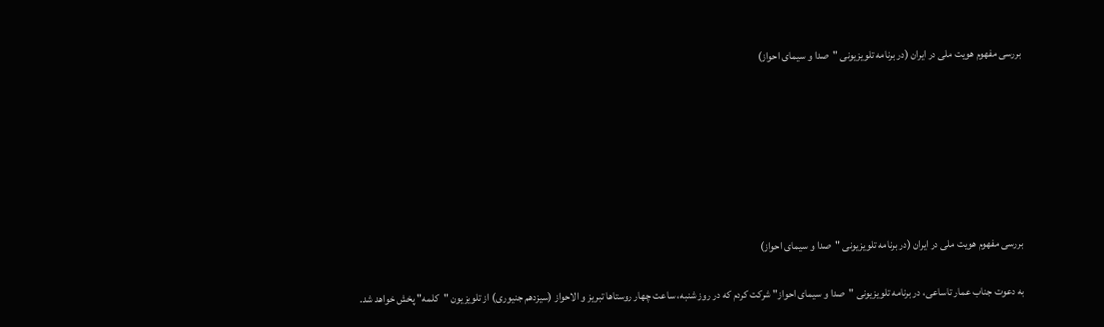بررسی مفهوم هویت ملی در ایران (در برنامه تلویزیونی "صدا و سیمای احواز)







بررسی مفهوم هویت ملی در ایران (در برنامه تلویزیونی "صدا و سیمای احواز)

به دعوت جناب عمار تاساعی، در برنامه تلویزیونی "صدا و سیمای احواز" شرکت کردم که در روز شنبه، ساعت چهار روستاها تبریز و الاحواز (سیزدهم جنیوری) از تلویزیون "کلمه" پخش خواهد شد.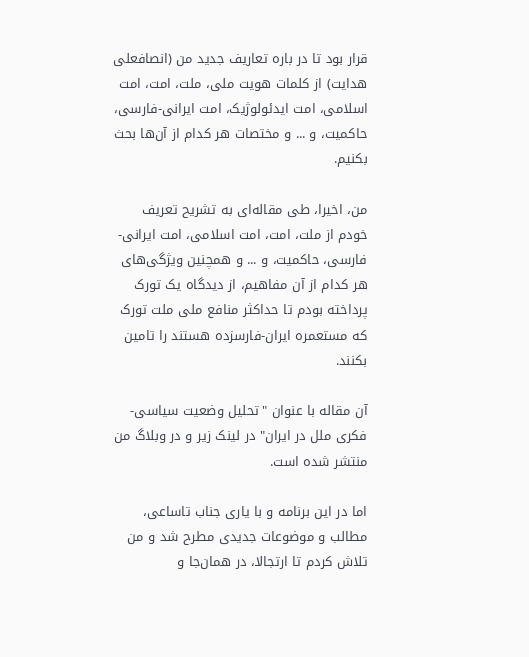قرار بود تا در باره تعاریف جدید من (انصافعلی هدایت) از کلمات هویت ملی، ملت، امت، امت اسلامی، امت ایدئولوژیک، امت ایرانی-فارسی، حاکمیت، و ... و مختصات هر کدام از آن‌ها بحث بکنیم.

من، اخیرا، طی مقاله‌ای به تشریح تعریف خودم از ملت، امت، امت اسلامی، امت ایرانی-فارسی، حاکمیت، و ... و همچنین ویژگی‌های هر کدام از آن مفاهیم، از دیدگاه یک تورک پرداخته بودم تا حداکثر منافع ملی ملت تورک که مستعمره ایران-فارسزده هستند را تامین بکنند.

آن مقاله با عنوان "تحلیل وضعیت سیاسی-فکری ملل در ایران" در لینک زیر و در وبلاگ من منتشر شده است‌.

اما در این برنامه و با یاری جناب تاساعی، مطالب و موضوعات جدیدی مطرح شد و من تلاش کردم تا ارتجالا، در همان‌جا و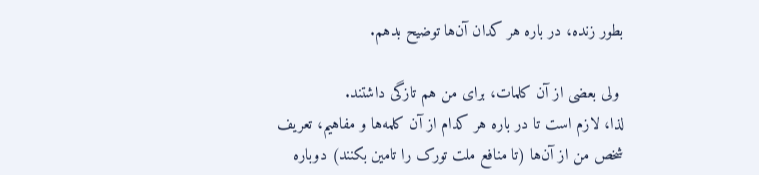بطور زنده، در باره هر کدان آن‌ها توضیح بدهم.

 ولی بعضی از آن کلمات، برای من هم تازگی داشتند.
لذا، لازم است تا در باره هر کدام از آن‌ کلمه‌ها و مفاهیم، تعریف شخص من از آن‌ها (تا منافع ملت تورک را تامین بکنند) دوباره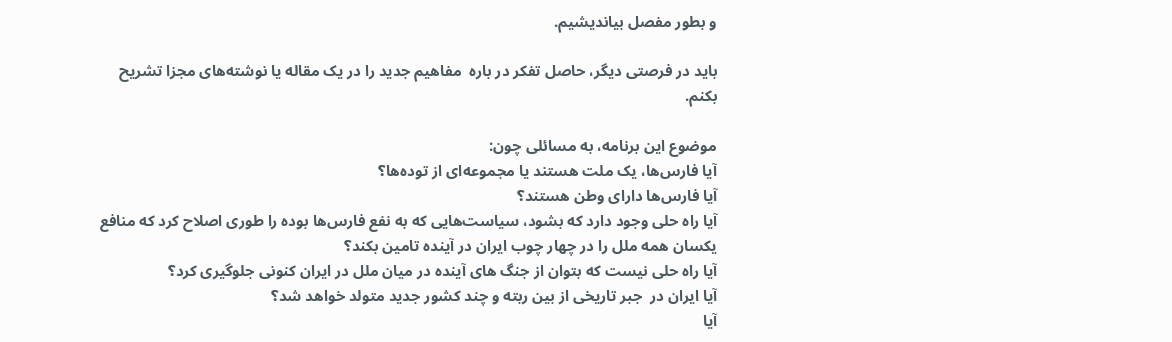و بطور مفصل بیاندیشیم.

باید در فرصتی دیگر، حاصل تفکر در باره  مفاهیم جدید را در یک مقاله یا نوشته‌های مجزا تشریح بکنم.

موضوع این برنامه، به مسائلی چون:
آیا فارس‌ها، یک ملت هستند یا مجموعه‌ای از توده‌ها؟
آیا فارس‌ها دارای وطن هستند؟
آیا راه حلی وجود دارد که بشود، سیاست‌هایی که به نفع فارس‌ها بوده را طوری اصلاح کرد که منافع یکسان همه ملل را در چهار چوب ایران در آینده تامین بکند؟
آیا راه حلی نیست که بتوان از جنگ های آینده در میان ملل در ایران کنونی جلوگیری کرد؟
آیا ایران در  جبر تاریخی از بین ربته و چند کشور جدید متولد خواهد شد؟
آیا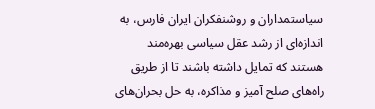سیاستمداران و روشنفکران ایران فارس، به اندازه‌ای از رشد عقل سیاسی بهره‌مند هستند که تمایل داشته باشند تا از طریق راه‌های صلح آمیز و مذاکره، به حل بحران‌های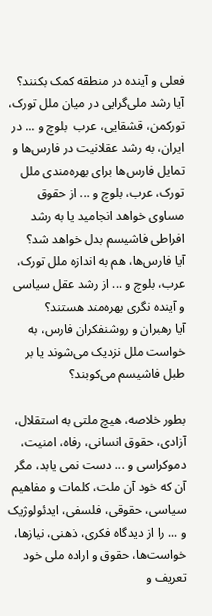فعلی و آینده در منطقه کمک بکنند؟
آیا رشد ملی‌گرایی در میان ملل تورک، تورکمن، قشقایی، عرب  بلوچ و ... در ایران، به رشد عقلانیت در فارس‌ها و تمایل فارس‌ها برای بهره‌مندی ملل تورک، عرب، بلوچ و ... از حقوق مساوی خواهد انجامید یا به رشد افراطی فاشیسم بدل خواهد شد؟
آیا فارس‌ها، هم به اندازه ملل تورک، عرب، بلوچ و ... از رشد عقل سیاسی و آینده نگری بهره‌مند هستند؟
آیا رهبران و روشنفکران فارس، به خواست ملل نزدیک می‌شوند یا بر طبل فاشیسم می‌کوبند؟

بطور خلاصه، هیچ ملتی به استقلال، آزادی، حقوق انسانی، رفاه، امنیت، دموکراسی و ... دست نمی یابد، مگر آن که خود آن ملت، کلمات و مفاهیم سیاسی، حقوقی، فلسفی، ایدئولوژیک و ... را از دیدگاه فکری، ذهنی، نیازها، خواست‌ها، حقوق و اراده ملی خود تعریف و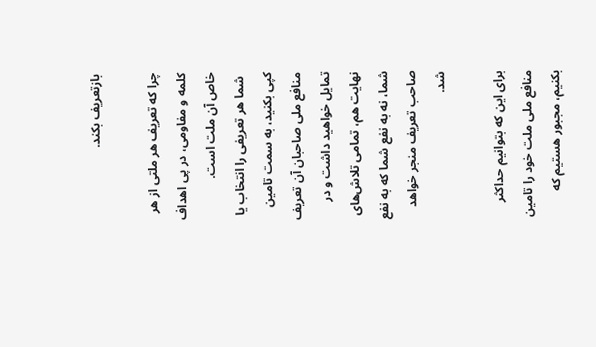بازتعریف بکند.

چرا که تعریف هر ملتی از هر کلمه و مفاومی، در پی اهداف خاص آن ملت است.
 شما هر تعریفی را انتخاب یا کپی بکنید، به سمت تامین منافع ملی صاحبان آن تعریف تمایل خواهید داشت و در نهایت هم، تمامی تلاش‌های شما، نه به نفع شما که به نفع صاحب تعریف منجر خواهد شد.

برای این که بتوانیم حداکثر منافع ملی ملت خود را تامین بکنیم، مجبور هستیم که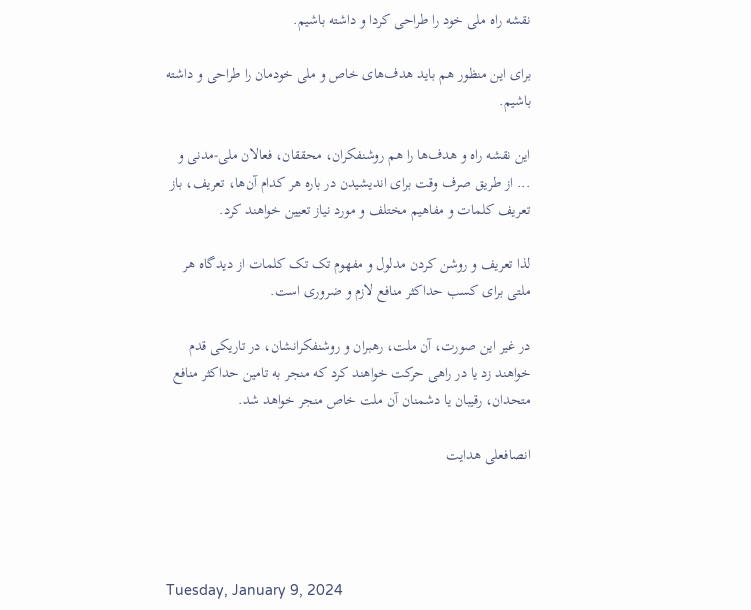نقشه راه ملی خود را طراحی کردا و داشته باشیم.

برای این منظور هم باید هدف‌های خاص و ملی خودمان را طراحی و داشته باشیم.

این نقشه راه و هدف‌ها را هم روشنفکران، محققان، فعالان ملی-مدنی و ... از طریق صرف وقت برای اندیشیدن در باره هر کدام آن‌ها، تعریف، باز تعریف کلمات و مفاهیم مختلف و مورد نیاز تعیین خواهند کرد.

لذا تعریف و روشن کردن مدلول و مفهوم تک تک کلمات از دیدگاه هر ملتی برای کسب حداکثر منافع لازم و ضروری است.

در غیر این صورت، آن ملت، رهبران و روشنفکرانشان، در تاریکی قدم خواهند زد یا در راهی حرکت خواهند کرد که منجر به تامین حداکثر منافع متحدان، رقیبان یا دشمنان آن ملت خاص منجر خواهد شد.

انصافعلی هدایت




Tuesday, January 9, 2024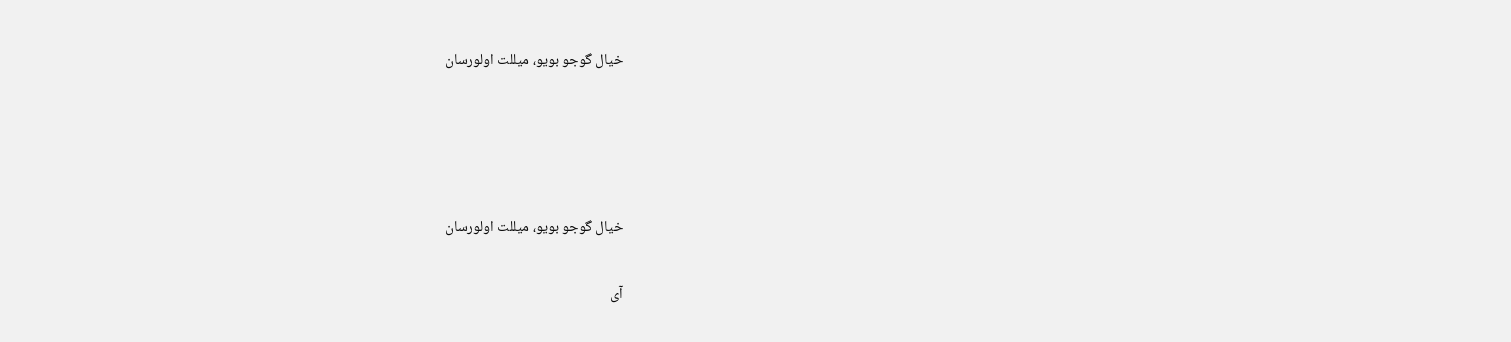خیال گوجو بویو، میللت اولورسان




خیال گوجو بویو، میللت اولورسان

آی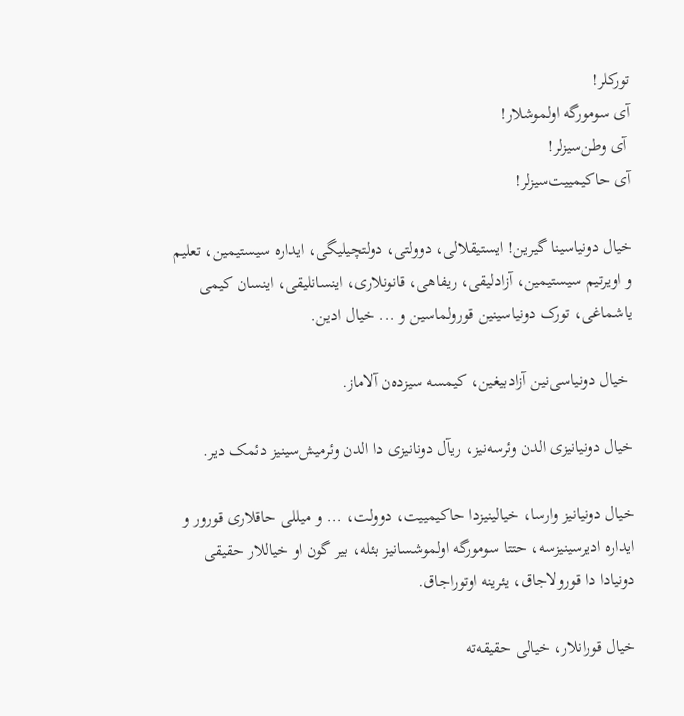تورکلر!
آی سومورگه اولموشلار!
 آی وطن‌سیزلر!
آی حاکیمییت‌سیزلر!

خیال دونیاسینا گیرین! ایستیقلالی، دوولتی، دولتچیلیگی، ایداره‌ سیستیمین، تعلیم و اویرتیم سیستیمین، آزادلیقی، ریفاهی، قانونلاری، اینسانلیقی، اینسان‌ کیمی یاشماغی، تورک دونیاسینین‌ قورولماسین و ... خیال ادین.

 خیال دونیاسی‌نین آزادبیغین، کیمسه سیزده‌ن آلاماز.

خیال دونیانیزی الدن وئرسه‌نیز، ریآل دونانیزی دا الدن وئرمیش‌سینیز‌ دئمک دیر.

خیال دونیانیز وارسا، خیالینیزدا حاکیمییت، دوولت، ‌... و میللی حاقلاری قورور و ایداره ادیرسینیزسه، حتتا سومورگه‌ اولموشسانیز بئله، بیر گون او خیاللار حقیقی دونیادا دا قورولاجاق، یئرینه اوتوراجاق.

خیال قورانلار، خیالی حقیقه‌ته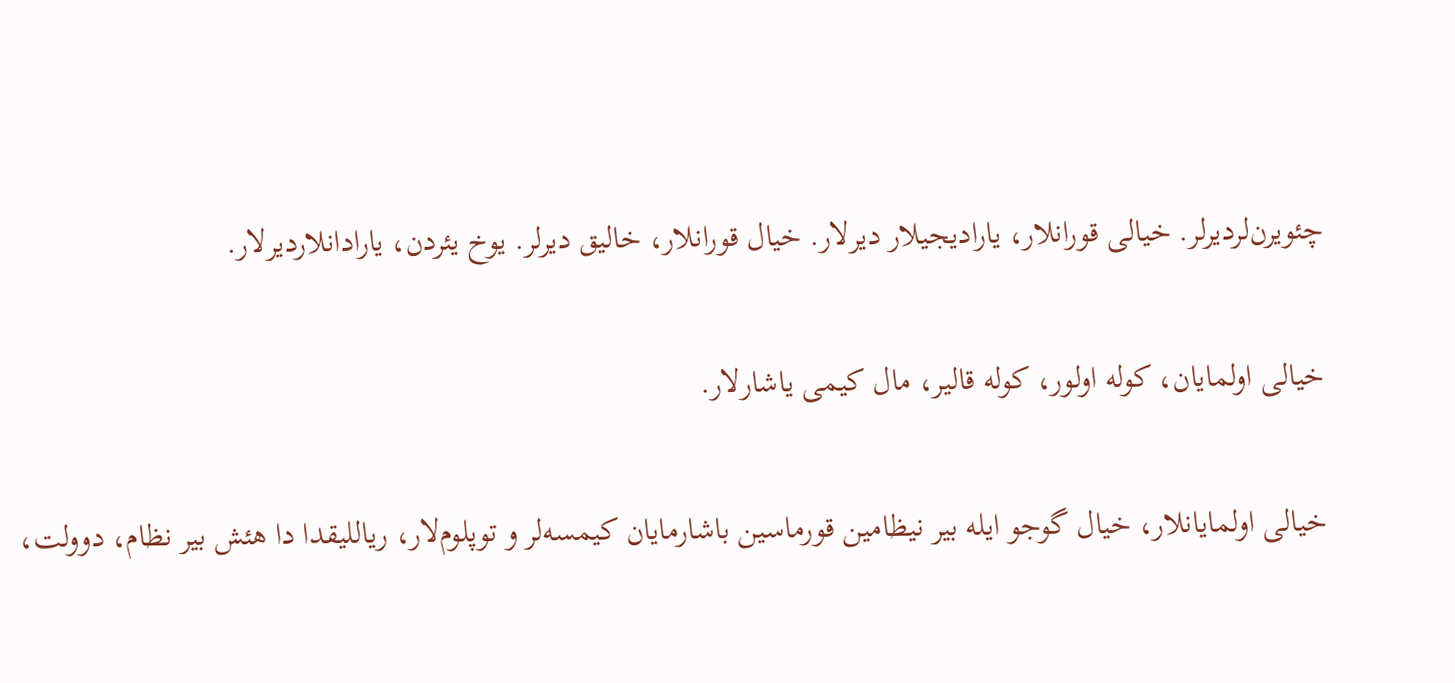چئویرن‌لردیرلر. خیالی قورانلار، یارادیجیلار دیرلار. خیال قورانلار، خالیق دیرلر. یوخ یئردن، یارادانلاردیرلار.

خیالی اولمایان، کوله اولور، کوله قالیر، مال کیمی یاشارلار.

خیالی اولمایانلار، خیال گوجو ایله بیر نیظامین قورماسین باشارمایان کیمسه‌لر و توپلوم‌لار، ریاللیقدا دا هئش‌ بیر نظام، دوولت،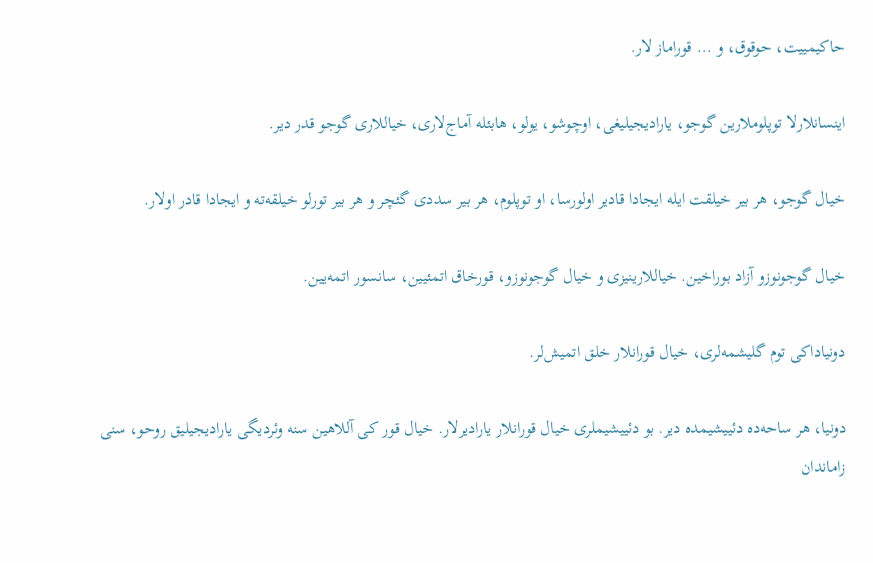حاکیمییت، حوقوق، و ... قوراماز لار.

اینسانلارلا توپلوملارین گوجو، یارادیجیلیغی، اوچوشو، یولو، هابئله آماج‌لاری، خیاللاری‌ گوجو قدر دیر.

خیال گوجو، هر بیر خیلقت ایله ایجادا قادیر اولورسا، او توپلوم، هر بیر سددی‌ گئچر و هر بیر تورلو خیلقه‌ته و ایجادا قادر اولار.

خیال گوجونوزو آزاد بوراخین. خیاللارینیزی و خیال گوجونوزو، قورخاق اتمئیین، سانسور اتمه‌یین.

دونیاداکی توم گلیشمه‌لری، خیال قورانلار خلق اتمیش‌لر.

دونیا، هر ساحه‌ده دئییشیمده دیر. بو دئییشیملری خیال قورانلار یارادیرلار. خیال قور کی آللاهین سنه وئردیگی یارادیجیلیق‌ روحو، سنی‌ زاماندان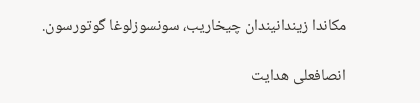مکاندا‌ زیندانیندان چیخاریب، سونسوزلوغا گوتورسون.

انصافعلی هدایت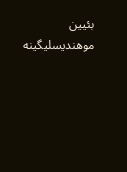بئیین موهندیسلیگینه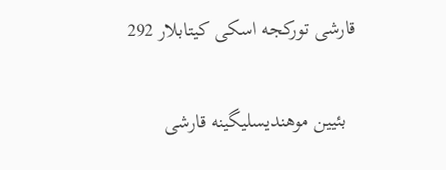قارشی تورکجه اسکی کیتابلار 292

  بئیین موهندیسلیگینه قارشی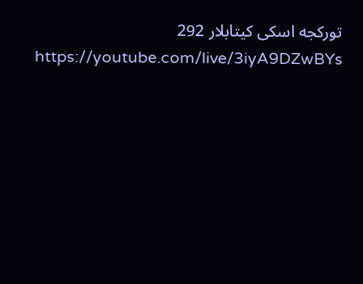تورکجه اسکی کیتابلار 292 https://youtube.com/live/3iyA9DZwBYs